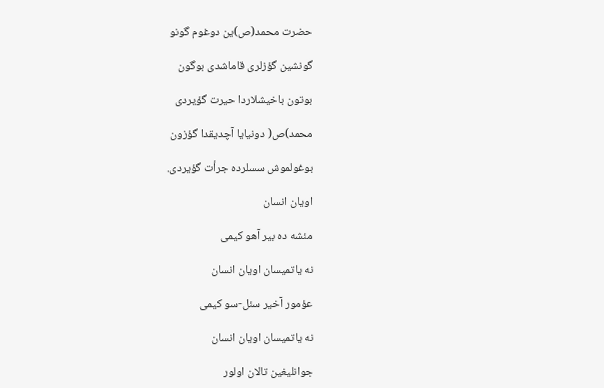حضرت محمد(ص)ین دوغوم گونو

گونشین گؤزلری قاماشدی بوگون

بوتون باخیشلاردا حیرت گؤیردی

محمد)ص( دونیایا آچدیقدا گؤزون

بوغولموش سسلرده جرأت گؤیردی.

اویان انسان

مئشه ده بیر آهو کیمی

نه یاتمیسان اویان انسان

عؤمور آخیر سئل-سو کیمی

نه یاتمیسان اویان انسان

جوانلیغین تالان اولور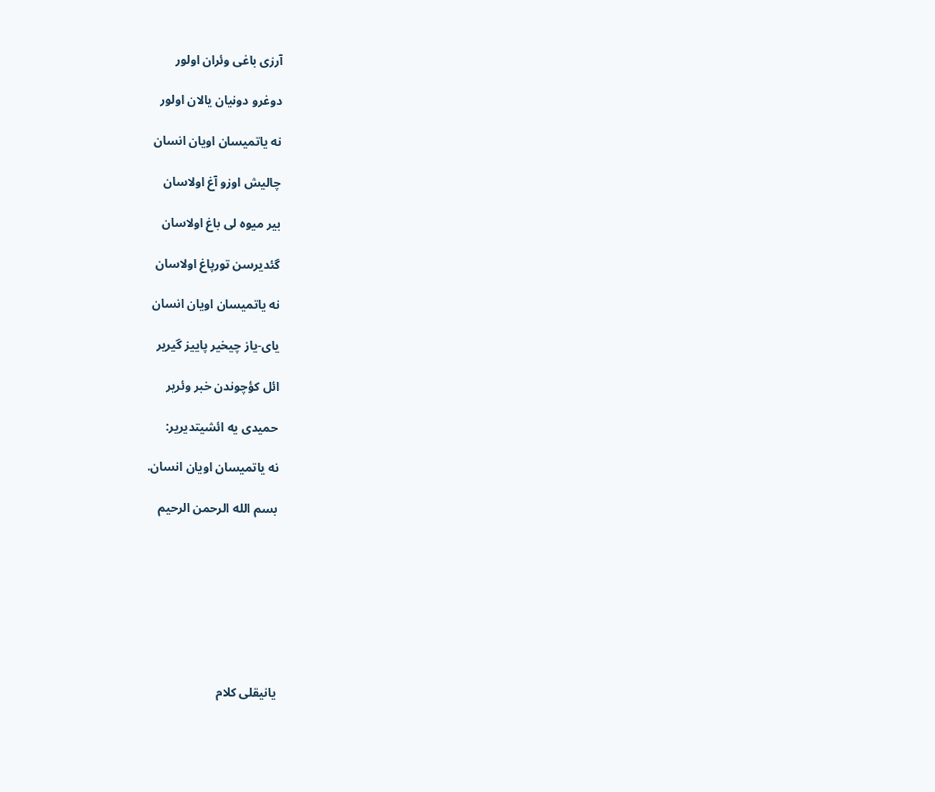آرزی باغی وئران اولور

دوغرو دونیان یالان اولور

نه یاتمیسان اویان انسان

چالیش اوزو آغ اولاسان

بیر میوه لی باغ اولاسان

گئدیرسن تورپاغ اولاسان

نه یاتمیسان اویان انسان

یای-یاز چیخیر پاییز گیریر

ائل کؤچوندن خبر وئریر

حمیدی یه ائشیتدیریر:

نه یاتمیسان اویان انسان.

بسم الله الرحمن الرحيم








يانيقلی کلام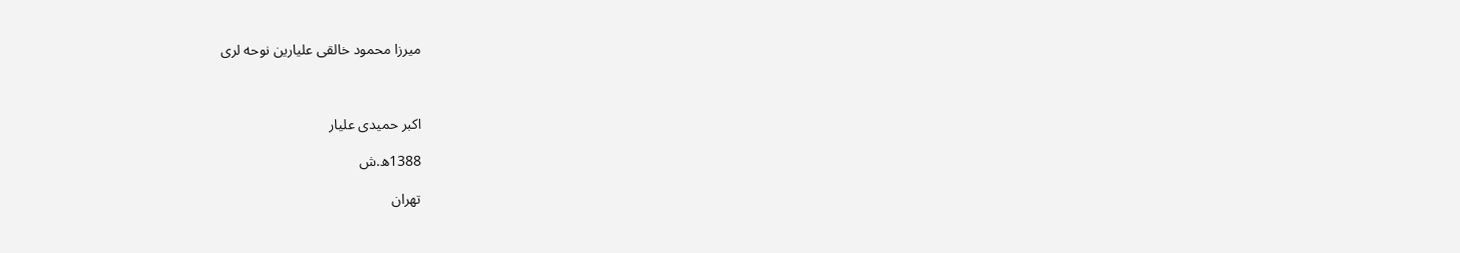ميرزا محمود خالقی عليارين نوحه لری



اکبر حميدی عليار

1388ه.ش

تهران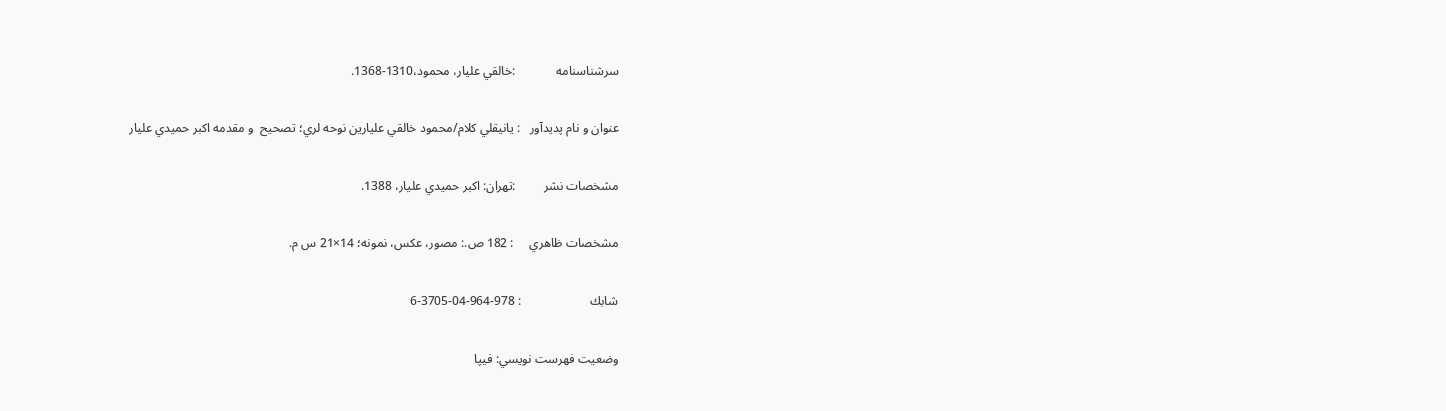سرشناسنامه             :خالقي عليار، محمود،1310-1368.

عنوان و نام پديدآور   : يانيقلي كلام/محمود خالقي عليارين نوحه لري؛ تصحيح  و مقدمه اكبر حميدي عليار

مشخصات نشر         :تهران: اكبر حميدي عليار، 1388.

مشخصات ظاهري     : 182 ص.: مصور، عكس، نمونه؛ 14×21 س م.

شابك                      : 978-964-04-3705-6

وضعيت فهرست نويسي: فيپا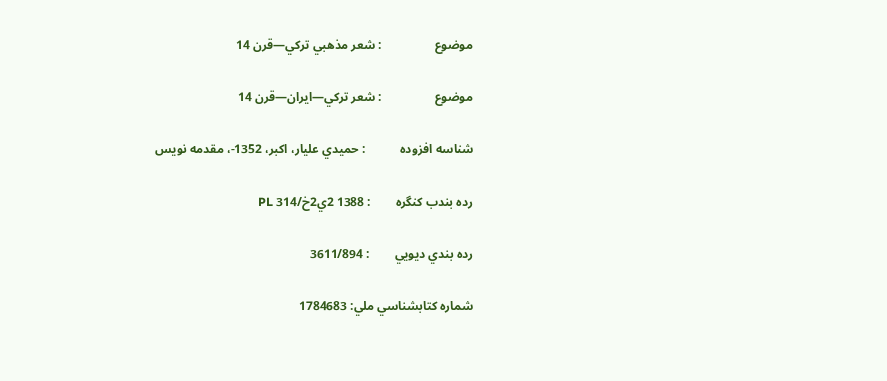موضوع                 : شعر مذهبي تركي—قرن 14

موضوع                 : شعر تركي—ايران—قرن 14

شناسه افزوده           : حميدي عليار، اكبر، 1352-، مقدمه نويس

رده بندب كنگره        : 1388 2ي2خ/314 PL

رده بندي ديويي        : 3611/894

شماره كتابشناسي ملي: 1784683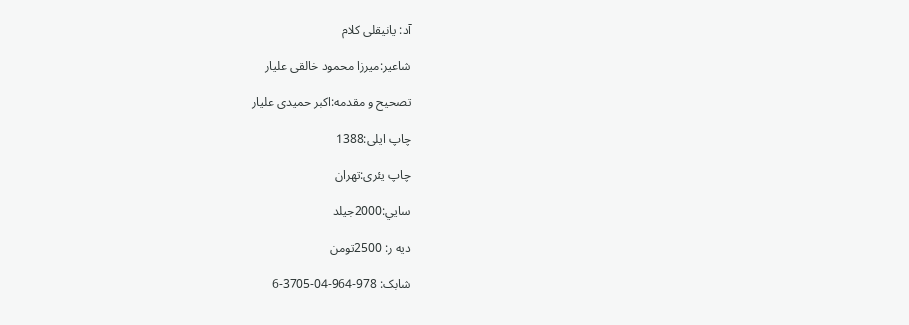آد: يانيقلی کلام

شاعير:ميرزا محمود خالقی عليار

تصحيح و مقدمه:اکبر حميدی عليار

چاپ ايلی:1388

چاپ يئری:تهران

سايي:2000جيلد

ديه ر: 2500تومن

شابک: 978-964-04-3705-6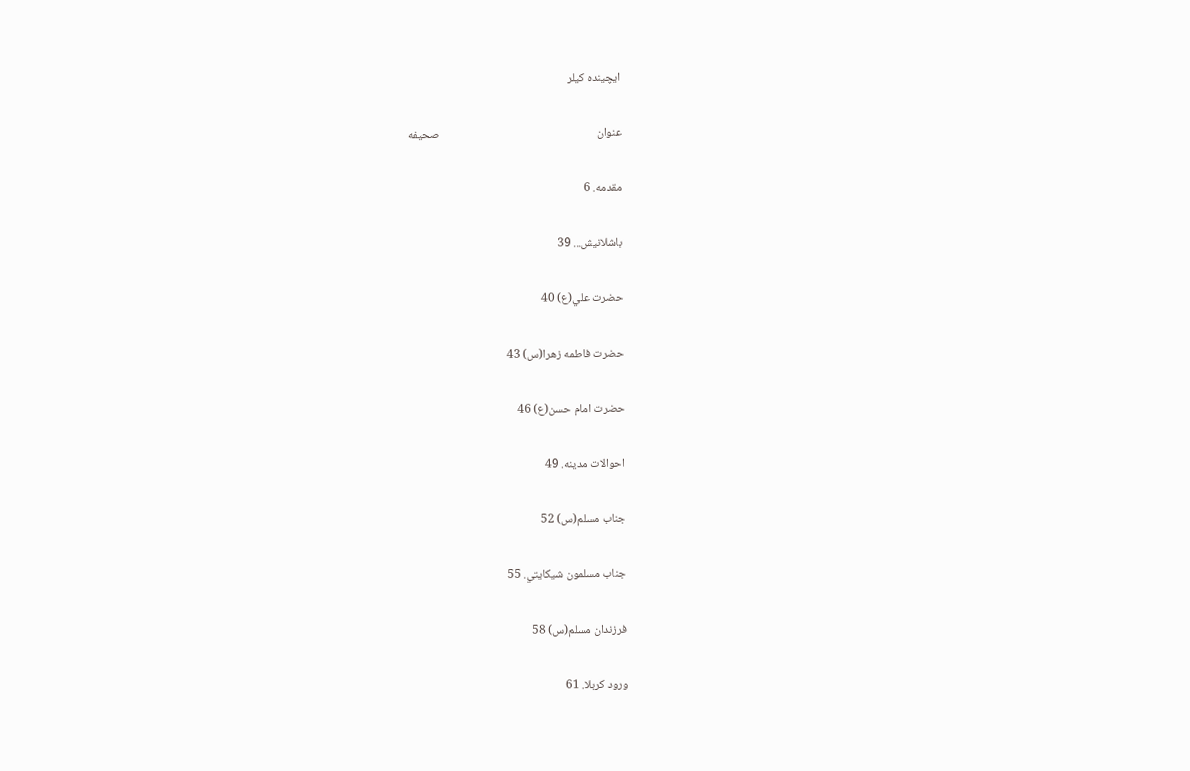ايچينده کيلر

عنوان                                                           صحيفه

مقدمه. 6

باشلانيش... 39

حضرت علي(ع) 40

حضرت فاطمه زهرا(س) 43

حضرت امام حسن(ع) 46

احوالات مدينه. 49

جناب مسلم(س) 52

جناب مسلمون شيكايتي. 55

فرزندان مسلم(س) 58

ورود کربلا. 61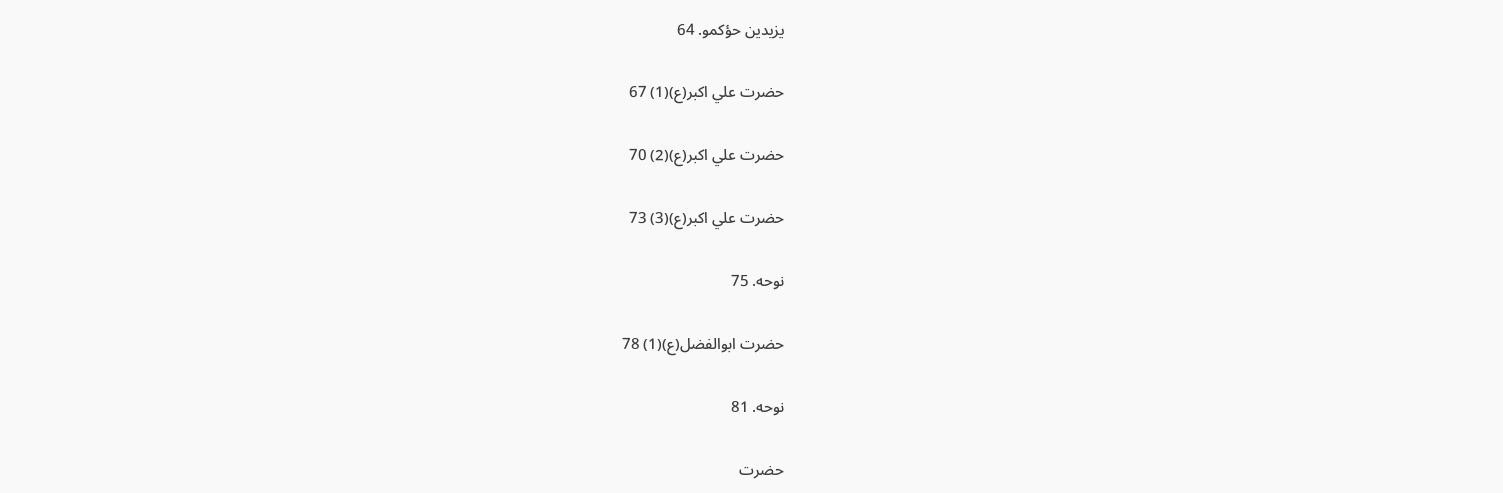يزيدين حؤكمو. 64

حضرت علي اکبر(ع)(1) 67

حضرت علي اکبر(ع)(2) 70

حضرت علي اکبر(ع)(3) 73

نوحه. 75

حضرت ابوالفضل(ع)(1) 78

نوحه. 81

حضرت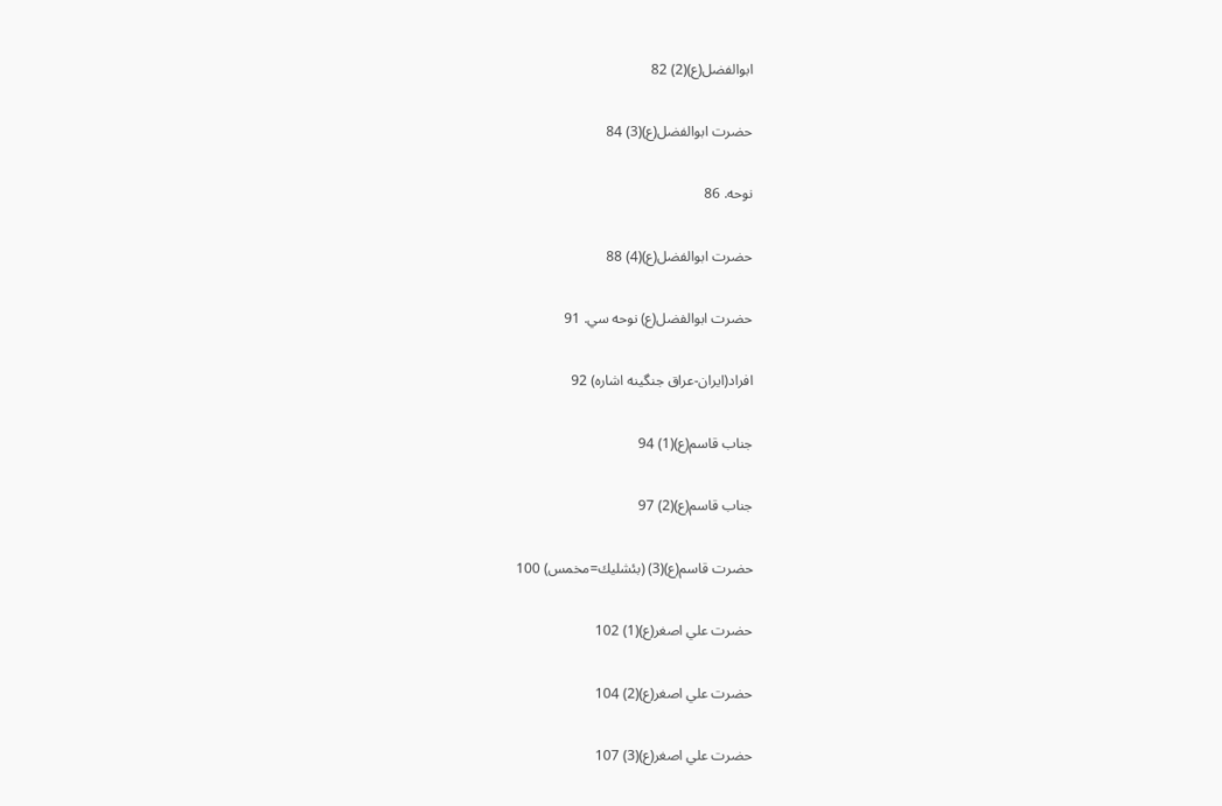ابوالفضل(ع)(2) 82

حضرت ابوالفضل(ع)(3) 84

نوحه. 86

حضرت ابوالفضل(ع)(4) 88

حضرت ابوالفضل(ع) نوحه سي. 91

افراد(ايران-عراق جنگينه اشاره) 92

جناب قاسم(ع)(1) 94

جناب قاسم(ع)(2) 97

حضرت قاسم(ع)(3) (بئشليك=مخمس) 100

حضرت علي اصغر(ع)(1) 102

حضرت علي اصغر(ع)(2) 104

حضرت علي اصغر(ع)(3) 107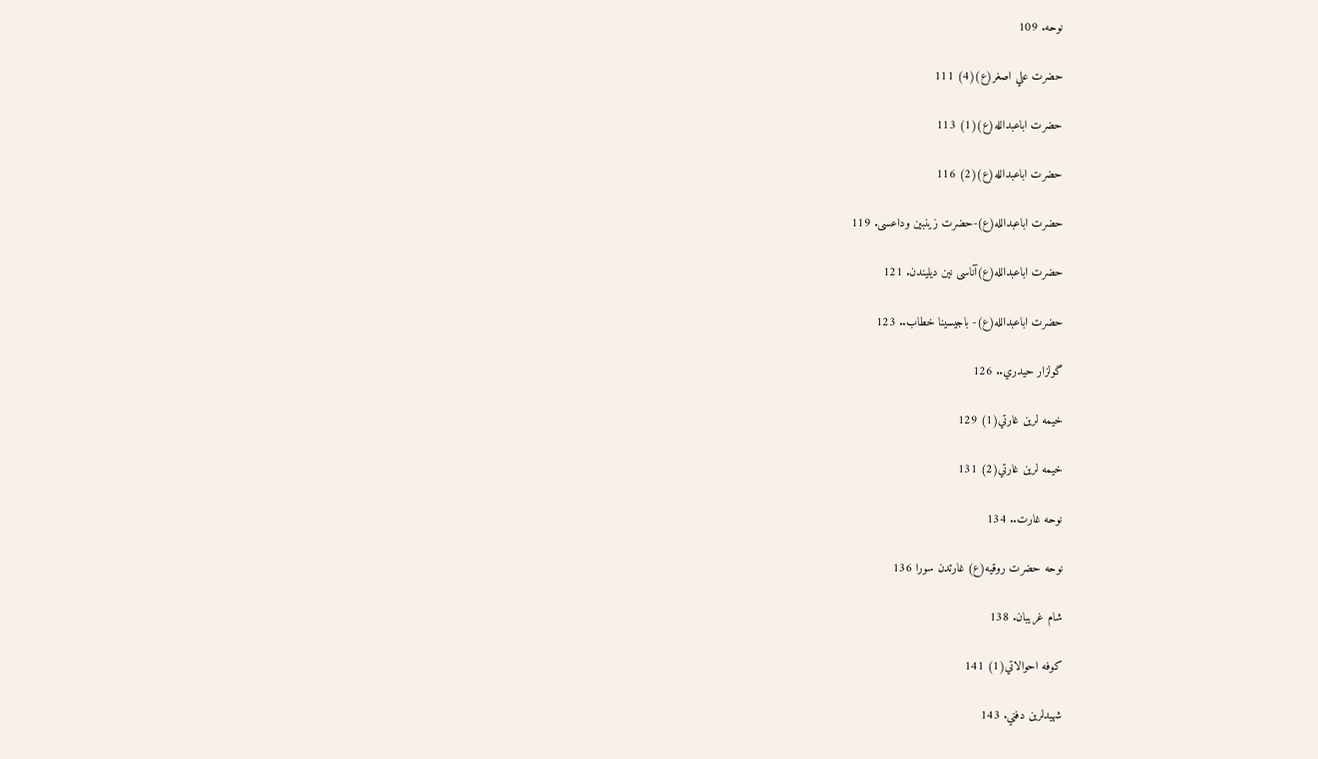نوحه. 109

حضرت علي اصغر(ع)(4) 111

حضرت اباعبدالله(ع)(1) 113

حضرت اباعبدالله(ع)(2) 116

حضرت اباعبدالله(ع)-حضرت زينبين وداعسی. 119

حضرت اباعبدالله(ع)آناسی نين ديليندن. 121

حضرت اباعبدالله(ع)- باجيسينا خطاب.. 123

گولزار حيدري.. 126

خيمه لرين غارتي(1) 129

خيمه لرين غارتي(2) 131

نوحه غارت.. 134

نوحه حضرت روقيه(ع) غارتدن سورا 136

شام غريبان. 138

کوفه احوالاتي(1) 141

شهيدلرين دفني. 143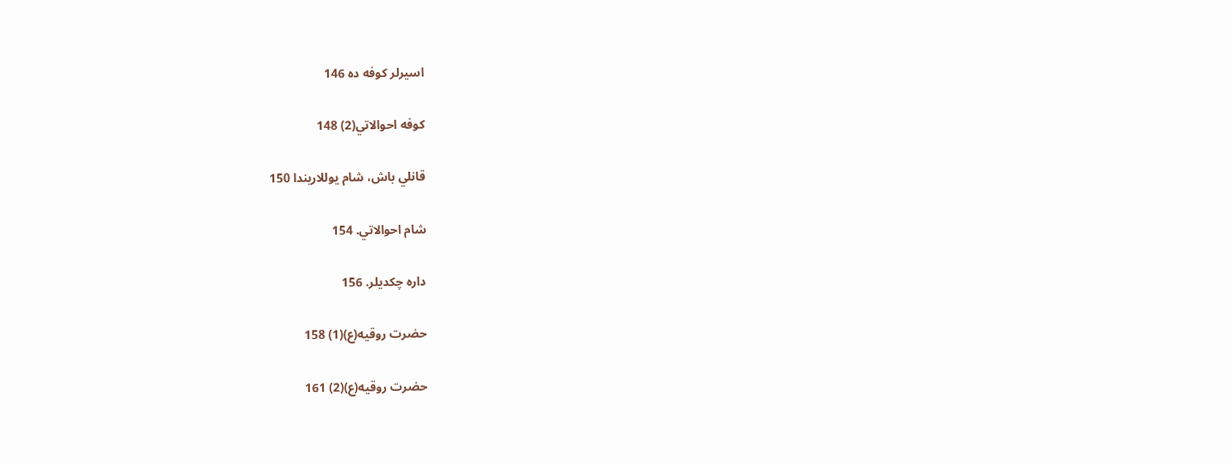اسيرلر كوفه ده 146

كوفه احوالاتي(2) 148

قانلي باش، شام يوللاريندا 150

شام احوالاتي. 154

داره چکديلر. 156

حضرت روقيه(ع)(1) 158

حضرت روقيه(ع)(2) 161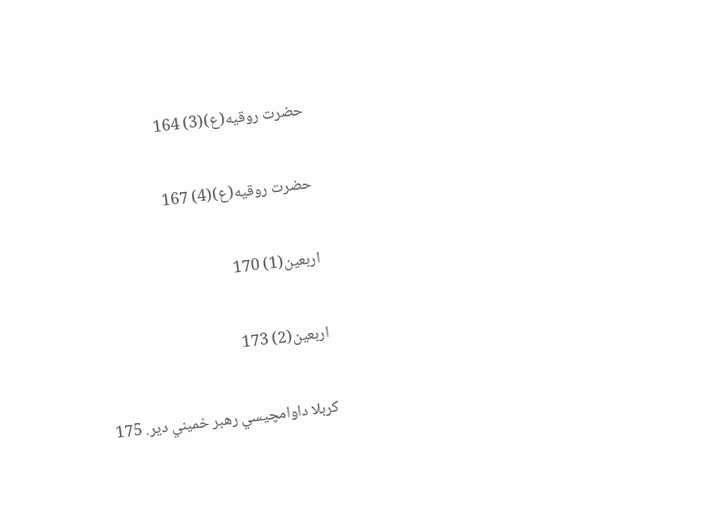حضرت روقيه(ع)(3) 164

حضرت روقيه(ع)(4) 167

اربعين(1) 170

اربعين(2) 173

کربلا داوامچيسي رهبر خميني دير. 175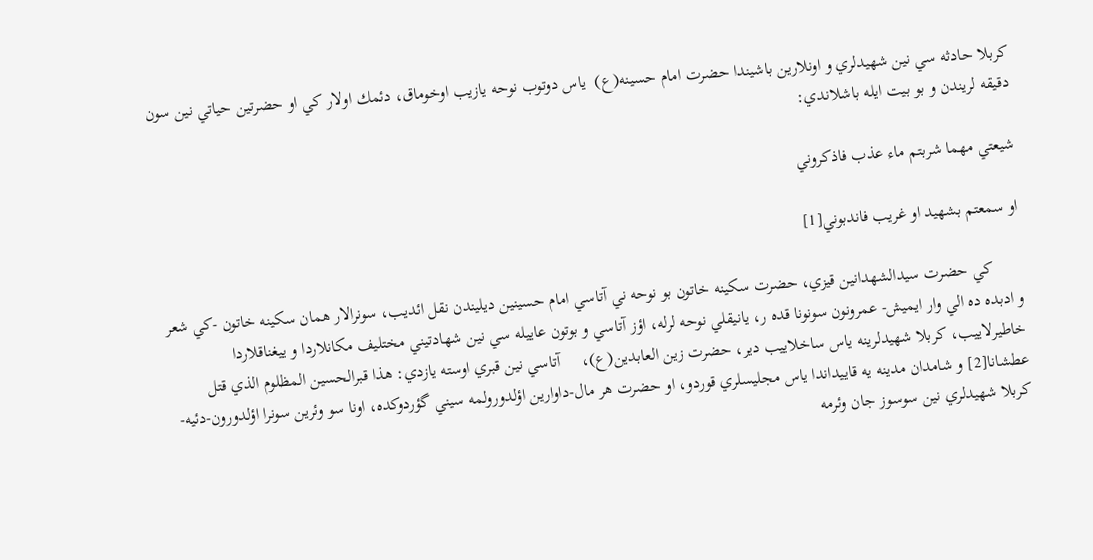كربلا حادثه سي نين شهيدلري و اونلارين باشيندا حضرت امام حسينه(ع)  ياس دوتوب نوحه يازيب اوخوماق، دئمك اولار كي او حضرتين حياتي نين سون دقيقه لريندن و بو بيت ايله باشلاندي:

شيعتي مهما شربتم ماء عذب فاذكروني

او سمعتم بشهيد او غريب فاندبوني[1]

       كي حضرت سيدالشهدانين قيزي، حضرت سكينه خاتون بو نوحه ني آتاسي امام حسينين ديليندن نقل ائديب، سونرالار همان سكينه خاتون -كي شعر و ادبده ده الي وار ايميش- عمرونون سونونا قده ر، يانيقلي نوحه لرله، اؤز آتاسي و بوتون عاييله سي نين شهادتيني مختليف مكانلاردا و ييغناقلاردا خاطيرلاييب، كربلا شهيدلرينه ياس ساخلاييب دير، حضرت زين العابدين(ع)،     آتاسي نين قبري اوسته يازدي: هذا قبرالحسين المظلوم الذي قتل عطشانا[2] و شامدان مدينه يه قاييداندا ياس مجليسلري قوردو، او حضرت هر مال-داوارين اؤلدورولمه سيني گؤردوكده، اونا سو وئرين سونرا اؤلدورون-دئيه- كربلا شهيدلري نين سوسوز جان وئرمه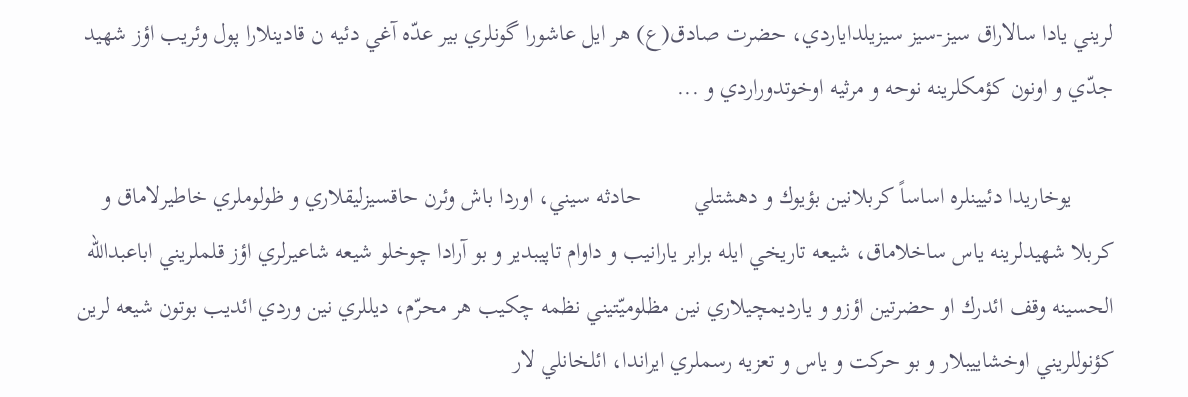لريني يادا سالاراق سيز-سيز سيزيلداياردي، حضرت صادق(ع) هر ايل عاشورا گونلري بير عدّه آغي دئيه ن قادينلارا پول وئريب اؤز شهيد جدّي و اونون كؤمكلرينه نوحه و مرثيه اوخوتدوراردي و ...

       يوخاريدا دئيينلره اساساً كربلانين بؤيوك و دهشتلي         حادثه سيني، اوردا باش وئرن حاقسيزليقلاري و ظولوملري خاطيرلاماق و كربلا شهيدلرينه ياس ساخلاماق، شيعه تاريخي ايله برابر يارانيب و داوام تاپيبدير و بو آرادا چوخلو شيعه شاعيرلري اؤز قلملريني اباعبدالله الحسينه وقف ائدرك او حضرتين اؤزو و يارديمچيلاري نين مظلوميّتيني نظمه چكيب هر محرّم، ديللري نين وردي ائديب بوتون شيعه لرين كؤنوللريني اوخشاييبلار و بو حركت و ياس و تعزيه رسملري ايراندا، ائلخانلي لار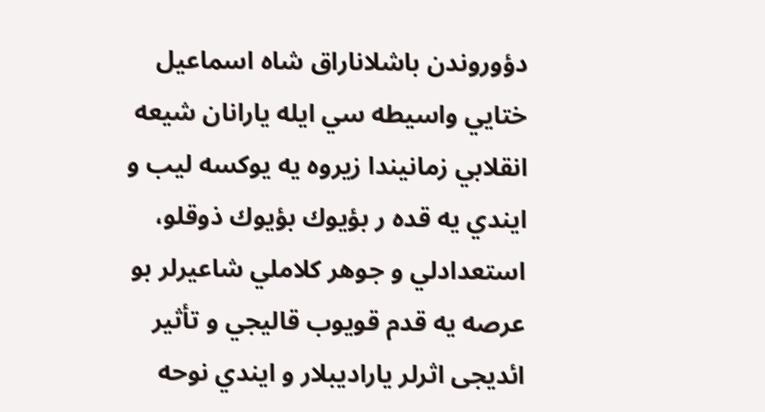دؤوروندن باشلاناراق شاه اسماعيل ختايي واسيطه سي ايله يارانان شيعه انقلابي زمانيندا زيروه يه يوکسه ليب و  ايندي يه قده ر بؤيوك بؤيوك ذوقلو، استعدادلي و جوهر كلاملي شاعيرلر بو عرصه يه قدم قويوب قاليجي و تأثير ائديجی اثرلر ياراديبلار و ايندي نوحه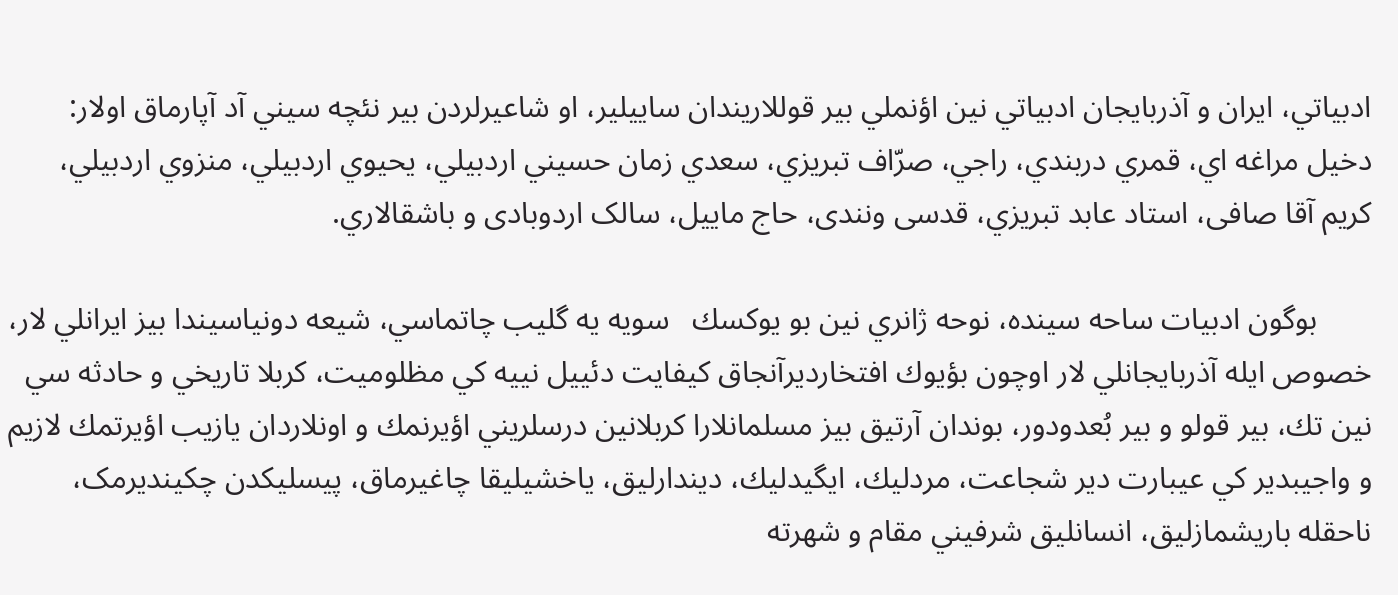ادبياتي، ايران و آذربايجان ادبياتي نين اؤنملي بير قوللاريندان ساييلير، او شاعيرلردن بير نئچه سيني آد آپارماق اولار: دخيل مراغه اي، قمري دربندي، راجي، صرّاف تبريزي، سعدي زمان حسيني اردبيلي، يحيوي اردبيلي، منزوي اردبيلي، کريم آقا صافی، استاد عابد تبريزي، قدسی ونندی، حاج ماييل، سالک اردوبادی و باشقالاري.

       بوگون ادبيات ساحه سينده، نوحه ژانري نين بو يوكسك   سويه يه گليب چاتماسي، شيعه دونياسيندا بيز ايرانلي لار،     خصوص ايله آذربايجانلي لار اوچون بؤيوك افتخارديرآنجاق كيفايت دئييل نييه كي مظلوميت، كربلا تاريخي و حادثه سي نين تك، بير قولو و بير بُعدودور، بوندان آرتيق بيز مسلمانلارا كربلانين درسلريني اؤيرنمك و اونلاردان يازيب اؤيرتمك لازيم و واجيبدير كي عيبارت دير شجاعت، مردليك، ايگيدليك، ديندارليق، ياخشيليقا چاغيرماق، پيسليکدن چکينديرمک، ناحقله باريشمازليق، انسانليق شرفيني مقام و شهرته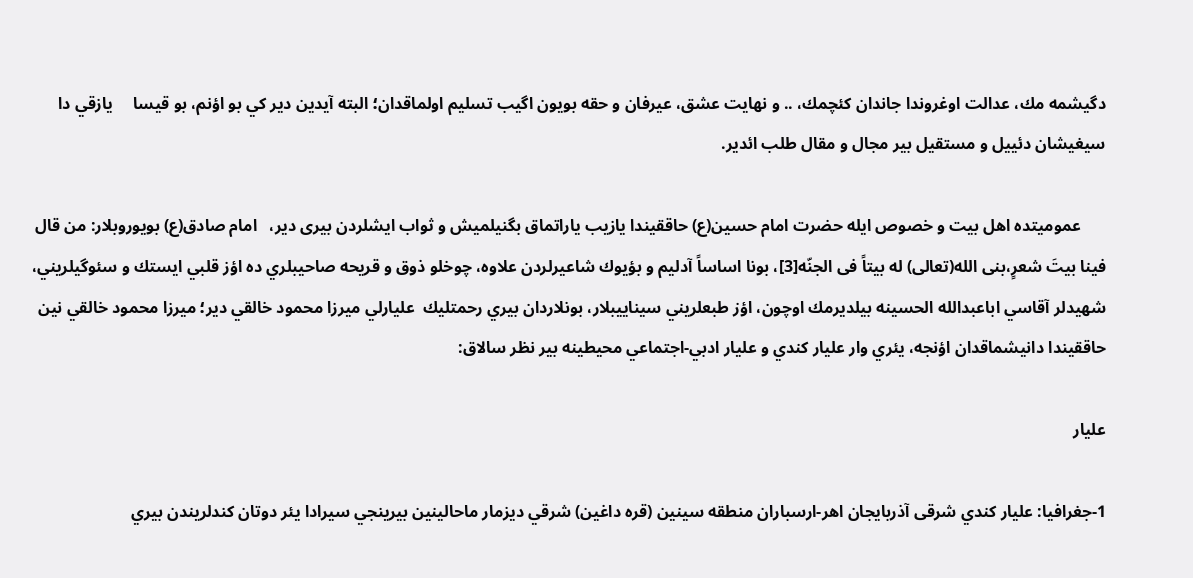دگيشمه مك، عدالت اوغروندا جاندان كئچمك، .. و نهايت عشق، عيرفان و حقه بويون اگيب تسليم اولماقدان؛ البته آيدين دير كي بو اؤنم، بو قيسا     يازقي دا سيغيشان دئييل و مستقيل بير مجال و مقال طلب ائدير.

      عموميتده اهل بيت و خصوص ايله حضرت امام حسين(ع) حاققيندا يازيب ياراتماق بگنيلميش و ثواب ايشلردن بيری دير،   امام صادق(ع) بويوروبلار: من قال فينا بيتَ شعرٍ،بنی الله(تعالی) له بيتاً فی الجنّه[3]، بونا اساساً آدليم و بؤيوك شاعيرلردن علاوه، چوخلو ذوق و قريحه صاحيبلري ده اؤز قلبي ايستك و سئوگيلريني، شهيدلر آقاسي اباعبدالله الحسينه بيلديرمك اوچون، اؤز طبعلريني سيناييبلار، بونلاردان بيري رحمتليك  عليارلي ميرزا محمود خالقي دير؛ ميرزا محمود خالقي نين حاققيندا دانيشماقدان اؤنجه، يئري وار عليار کندي و عليار ادبي-اجتماعي محيطينه بير نظر سالاق:

عليار

1-جغرافيا: عليار کندي شرقی آذربايجان اهر-ارسباران منطقه سينين (قره داغين) شرقي ديزمار ماحالينين بيرينجي سيرادا يئر دوتان کندلريندن بيري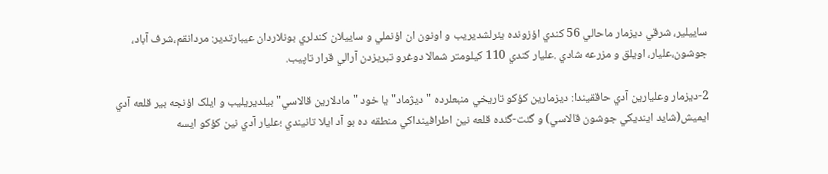ساييلير، شرقي ديزمار ماحالي 56 کندي اؤزونده يئرلشديريب و اونون ان اؤنملي و ساييلان کندلري بونلاردان عيبارتدير: مردانقم،شرف آباد، جوشون،عليار، اويلق و مزرعه شادي .عليار كندي 110 كيلومتر شمالا دوغرو تبريزدن آرالي قرار تاپيب.

2-ديزمار وعليارين آدي حاققيندا: ديزمارين کؤکو تاريخي منبعلرده "ديژماد" يا خود "مادلارين قالاسي" بيلديريليب و ايلک اؤنجه بير قلعه آدي ايميش(شايد اينديکي جوشون قالاسي) و گئت-گئده قلعه نين اطرافينداکي منطقه ده بو آد ايلا تانيندي ؛عليار آدي نين کؤکو ايسه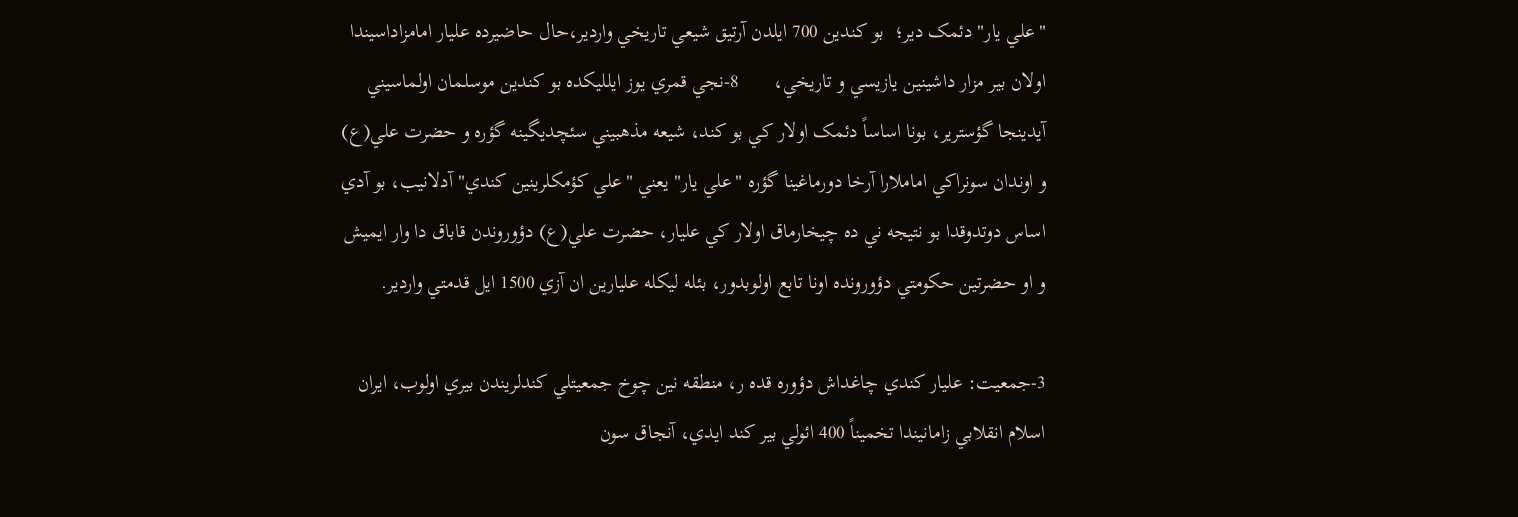"علي يار" دئمک دير؛  بو کندين 700 ايلدن آرتيق شيعي تاريخي واردير،حال حاضيرده عليار امامزاداسيندا اولان بير مزار داشينين يازيسي و تاريخي،       8-نجي قمري يوز ايلليکده بو کندين موسلمان اولماسيني آيدينجا گؤسترير، بونا اساساً دئمک اولار کي بو کند، شيعه مذهبيني سئچديگينه گؤره و حضرت علي(ع) و اوندان سونراکي اماملارا آرخا دورماغينا گؤره "علي يار" يعني "علي کؤمکلرينين کندي" آدلانيب، بو آدي اساس دوتدوقدا بو نتيجه ني ده چيخارماق اولار کي عليار، حضرت علي(ع) دؤوروندن قاباق دا وار ايميش و او حضرتين حکومتي دؤورونده اونا تابع اولوبدور، بئله ليکله عليارين ان آزي 1500 ايل قدمتي واردير.

3-جمعيت: عليار کندي چاغداش دؤوره قده ر، منطقه نين چوخ جمعيتلي کندلريندن بيري اولوب، ايران اسلام انقلابي زامانيندا تخميناً 400 ائولي بير کند ايدي، آنجاق سون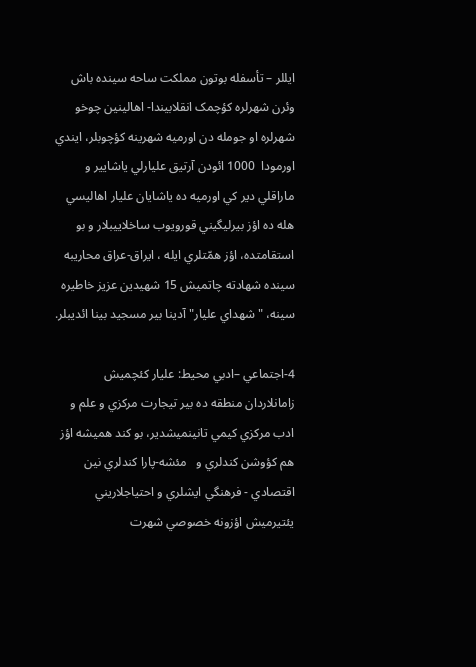ايللر – تأسفله بوتون مملکت ساحه سينده باش وئرن شهرلره کؤچمک انقلابيندا- اهالينين چوخو شهرلره او جومله دن اورميه شهرينه کؤچوبلر، ايندي اورمودا  1000 ائودن آرتيق عليارلي ياشايير و ماراقلي دير كي اورميه ده ياشايان عليار اهاليسي هله ده اؤز بيرليگيني قورويوب ساخلاييبلار و بو استقامتده، اؤز همّتلري ايله ، ايراق-عراق محاريبه سينده شهادته چاتميش 15 شهيدين عزيز خاطيره سينه، "شهداي عليار" آدينا بير مسجيد بينا ائديبلر.

4-اجتماعي –ادبي محيط: عليار کئچميش زامانلاردان منطقه ده بير تيجارت مرکزي و علم و ادب مرکزي کيمي تانينميشدير، بو کند هميشه اؤز هم کؤوشن کندلري و   مئشه-پارا کندلري نين اقتصادي - فرهنگي ايشلري و احتياجلاريني يئتيرميش اؤزونه خصوصي شهرت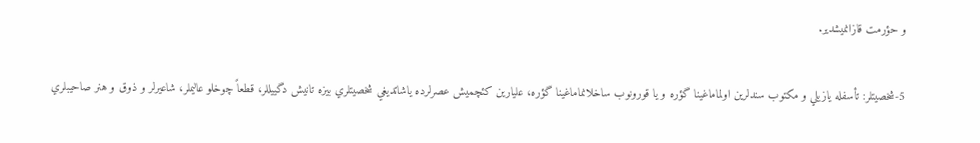و حؤرمت قازانميشدير.

5-شخصيتلر: تأسفله يازيلي و مکتوب سندلرين اولماماغينا گؤره و يا قورونوب ساخلانماماغينا گؤره، عليارين کئچميش عصرلرده ياشاتديغي شخصيتلري بيزه تانيش دگييللر، قطعاً چوخلو عاليملر، شاعيرلر و ذوق و هنر صاحيبلري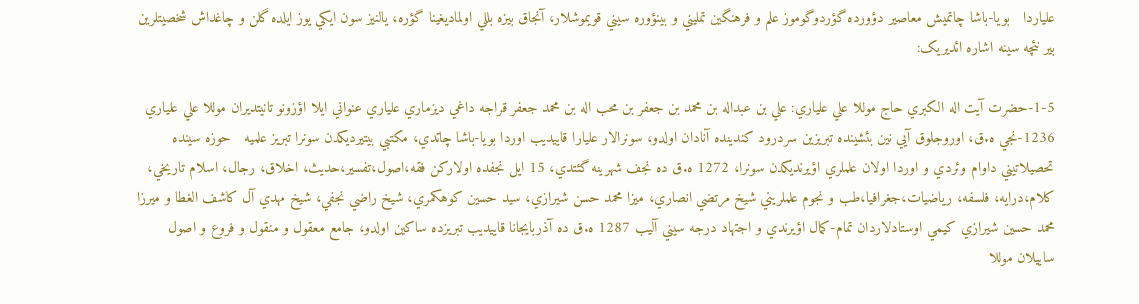علياردا   بويا-باشا چاتميش معاصير دؤورده گؤردوگوموز علم و فرهنگين تمليني و بينؤوره سيني قويموشلار، آنجاق بيزه بللي اولماديغينا گؤره، يالنيز سون ايكي يوز ايلده گلن و چاغداش شخصيتلرين بير نئچه سينه اشاره ائديريک:

1-5-حضرت آيت اله الكبري حاج موللا علي علياري: علي بن عبداله بن محمد بن جعفر بن محب اله بن محمد جعفر قراجه داغي ديزماري علياري عنواني ايلا اؤزونو تانيتديران موللا علي علياري 1236-نجي ه.ق، اوروجلوق آيي نين بئشينده تبريزين سردرود کندينده آنادان اولدو، سونرالار عليارا قاييديب اوردا بويا-باشا چاتدي، مکتبي بيتيرديکدن سونرا تبريز علميه   حوزه سينده تحصيلاتيني داوام وئردي و اوردا اولان علملري اؤيرنديکدن سونرا، 1272 ه.ق ده نجف شهرينه گئتدي، 15 ايل نجفده اولارکن فقه،اصول،تفسير،حديث، اخلاق، رجال، اسلام تاريخي، کلام،درايه، فلسفه، رياضيات،جغرافيا،طب و نجوم علملريني شيخ مرتضي انصاري، ميزا محمد حسن شيرازي، سيد حسين کوهکمري، شيخ راضي نجفي، شيخ مهدي آل کاشف الغطا و ميرزا محمد حسين شيرازي کيمي اوستادلاردان تمام-کمال اؤيرندي و اجتهاد درجه سيني آليب 1287 ه.ق ده آذربايجانا قاييديب تبريزده ساکين اولدو، جامع معقول و منقول و فروع و اصول  ساييلان موللا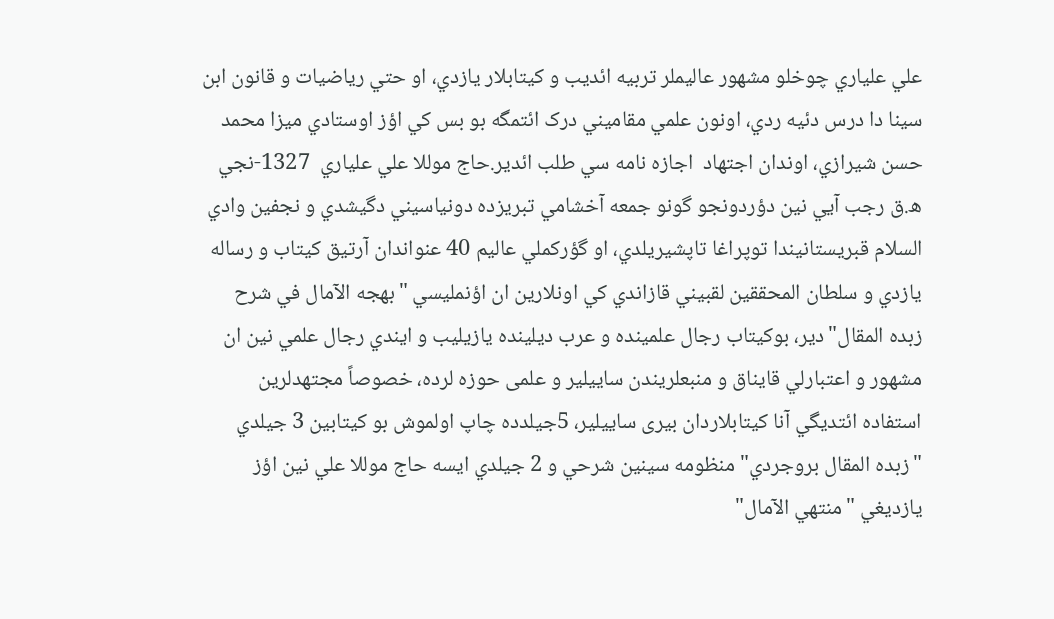علي علياري چوخلو مشهور عاليملر تربيه ائديب و کيتابلار يازدي، او حتي رياضيات و قانون ابن سينا دا درس دئيه ردي، اونون علمي مقاميني درک ائتمگه بو بس کي اؤز اوستادي ميزا محمد حسن شيرازي، اوندان اجتهاد  اجازه نامه سي طلب ائدير.حاج موللا علي علياري  1327-نجي ه.ق رجب آيي نين دؤردونجو گونو جمعه آخشامي تبريزده دونياسيني دگيشدي و نجفين وادي السلام قبريستانيندا توپراغا تاپشيريلدي، او گؤرکملي عاليم 40 عنواندان آرتيق کيتاب و رساله يازدي و سلطان المحققين لقبيني قازاندي کي اونلارين ان اؤنمليسي "بهجه الآمال في شرح زبده المقال"دير، بوکيتاب رجال علمينده و عرب ديلينده يازيليب و ايندي رجال علمي نين ان مشهور و اعتبارلي قايناق و منبعلريندن ساييلير و علمی حوزه لرده، خصوصاً مجتهدلرين استفاده ائتديگي آنا کيتابلاردان بيری ساييلير، 5جيلدده چاپ اولموش بو کيتابين 3 جيلدي "زبده المقال بروجردي" منظومه سينين شرحي و 2 جيلدي ايسه حاج موللا علي نين اؤز يازديغي "منتهي الآمال"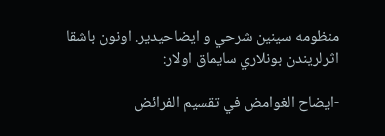منظومه سينين شرحي و ايضاحيدير. اونون باشقا اثرلريندن بونلاري سايماق اولار:

-ايضاح الغوامض في تقسيم الفرائض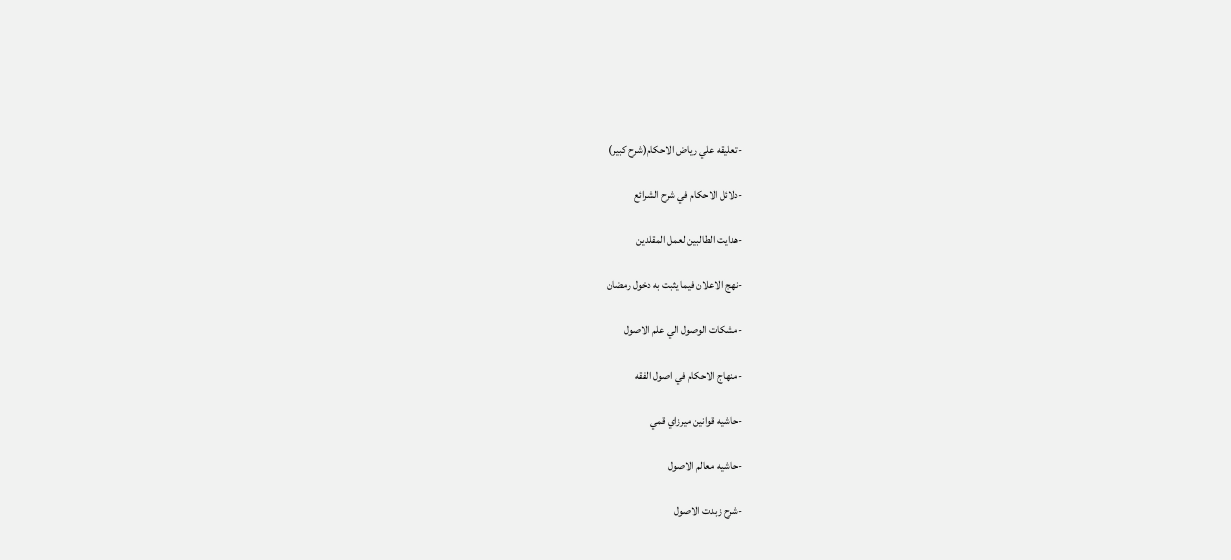-تعليقه علي رياض الاحکام(شرح کبير)

-دلائل الاحکام في شرح الشرائع

-هدايت الطالبين لعمل المقلدين

-نهج الاعلان فيما يثبت به دخول رمضان

-مشکات الوصول الي علم الاصول

-منهاج الاحکام في اصول الفقه

-حاشيه قوانين ميرزاي قمي

-حاشيه معالم الاصول

-شرح زبدت الاصول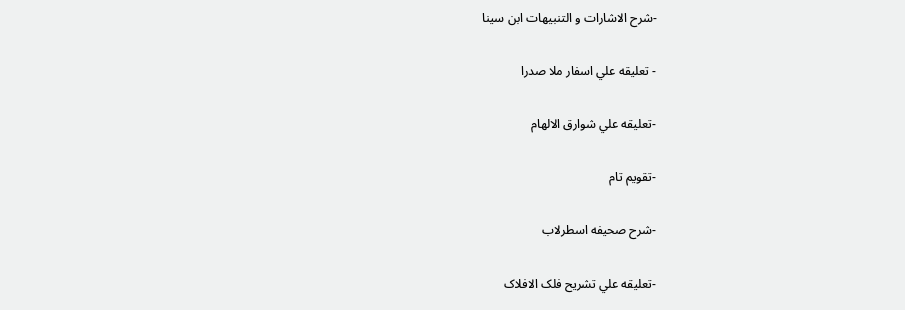-شرح الاشارات و التنبيهات ابن سينا

- تعليقه علي اسفار ملا صدرا

-تعليقه علي شوارق الالهام

-تقويم تام

-شرح صحيفه اسطرلاب

-تعليقه علي تشريح فلک الافلاک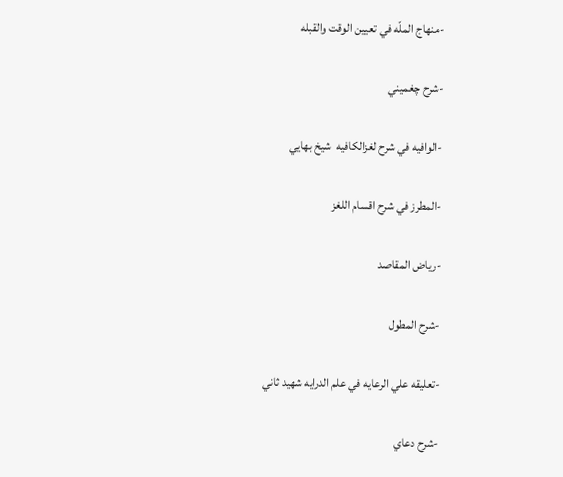-منهاج الملّه في تعيين الوقت والقبله

-شرح چغميني

-الوافيه في شرح لغزالکافيه  شيخ بهايي

-المطرز في شرح اقسام اللغز

-رياض المقاصد

-شرح المطول

-تعليقه علي الرعايه في علم الدرايه شهيد ثاني

-شرح دعاي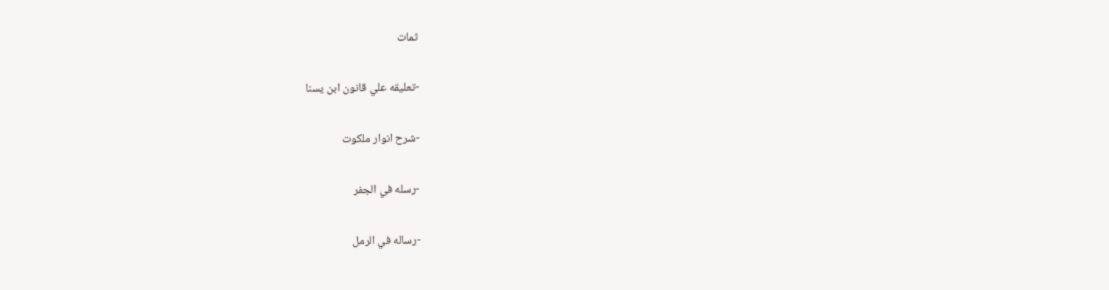ثمات

-تعليقه علي قانون ابن يسنا

-شرح انوار ملکوت

-رسله في الجفر

-رساله في الرمل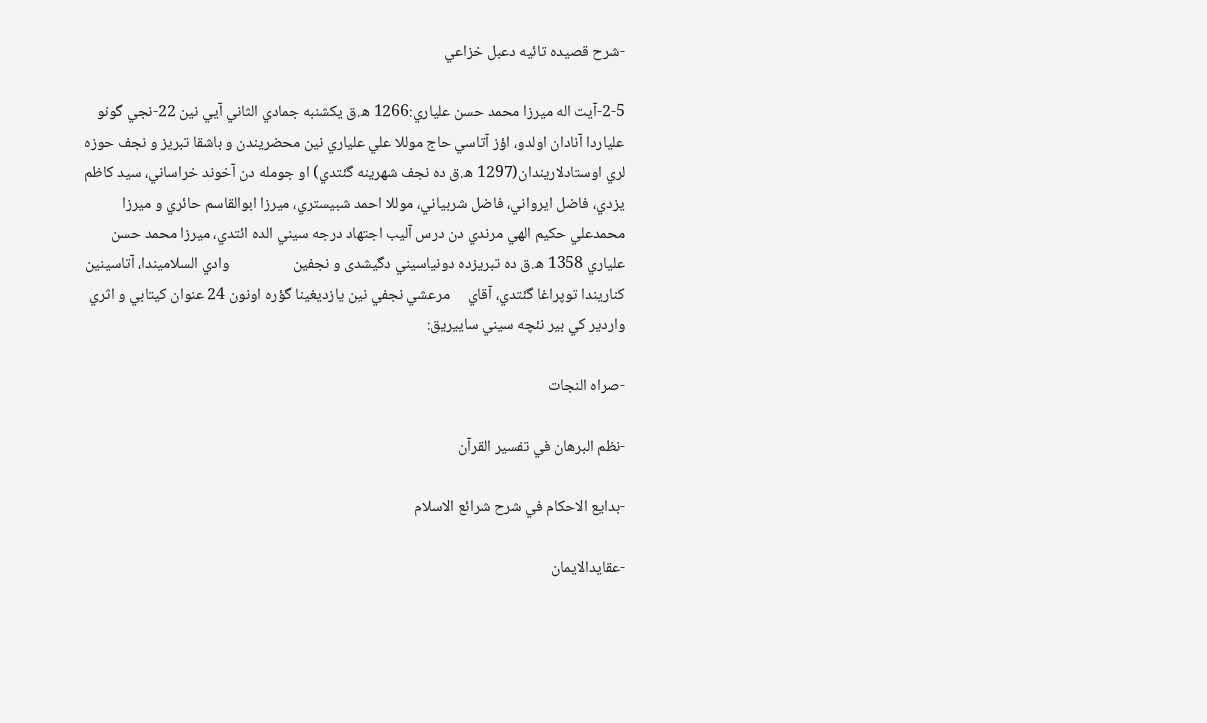-شرح قصيده تائيه دعبل خزاعي

2-5-آيت اله ميرزا محمد حسن علياري:1266 ه.ق يکشنبه جمادي الثاني آيي نين 22-نجي گونو علياردا آنادان اولدو، اؤز آتاسي حاج موللا علي علياري نين محضريندن و باشقا تبريز و نجف حوزه لري اوستادلاريندان(1297 ه.ق ده نجف شهرينه گئتدي) او جومله دن آخوند خراساني، سيد کاظم يزدي، فاضل ايرواني، فاضل شربياني، موللا احمد شبيستري، ميرزا ابوالقاسم حائري و ميرزا محمدعلي حکيم الهي مرندي دن درس آليب اجتهاد درجه سيني الده ائتدي، ميرزا محمد حسن علياري 1358 ه.ق ده تبريزده دونياسيني دگيشدی و نجفين                  وادي السلاميندا، آتاسينين کناريندا توپراغا گئتدي، آقاي     مرعشي نجفي نين يازديغينا گؤره اونون 24 عنوان کيتابي و اثري واردير کي بير نئچه سيني ساييريق:

-صراه النجات

-نظم البرهان في تفسير القرآن

-بدايع الاحکام في شرح شرائع الاسلام

-عقايدالايمان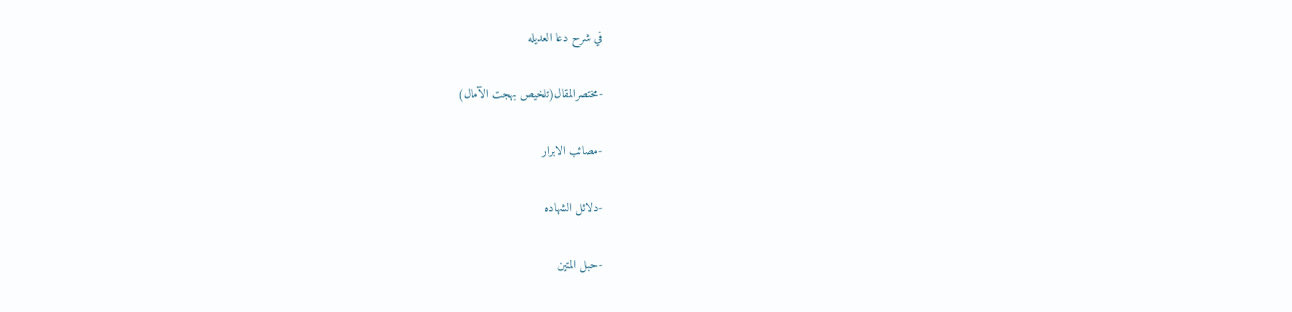في شرح دعا العديله

-مختصرالمقال(تلخيص بهجت الآمال)

-مصائب الابرار

-دلائل الشهاده

-حبل المتين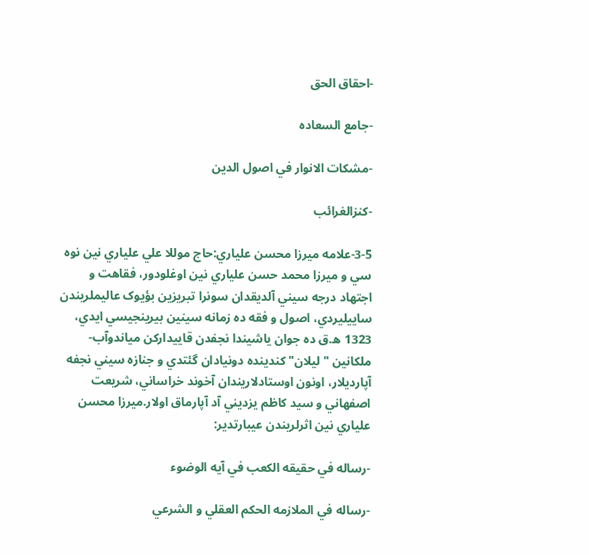-احقاق الحق

-جامع السعاده

-مشکات الانوار في اصول الدين

-کنزالغرائب

3-5-علامه ميرزا محسن علياري:حاج موللا علي علياري نين نوه سي و ميرزا محمد حسن علياري نين اوغلودور، فقاهت و اجتهاد درجه سيني آلديقدان سونرا تبريزين بؤيوک عاليملريندن ساييليردي، اصول و فقه ده زمانه سينين بيرينجيسي ايدي، 1323 ه.ق ده جوان ياشيندا نجفدن قاييدارکن مياندوآب- ملکانين "ليلان" کندينده دونيادان گئتدي و جنازه سيني نجفه آپارديلار، اونون اوستادلاريندان آخوند خراساني، شريعت اصفهاني و سيد کاظم يزديني آد آپارماق اولار.ميرزا محسن علياري نين اثرلريندن عيبارتدير:

-رساله في حقيقه الکعب في آيه الوضوء

-رساله في الملازمه الحکم العقلي و الشرعي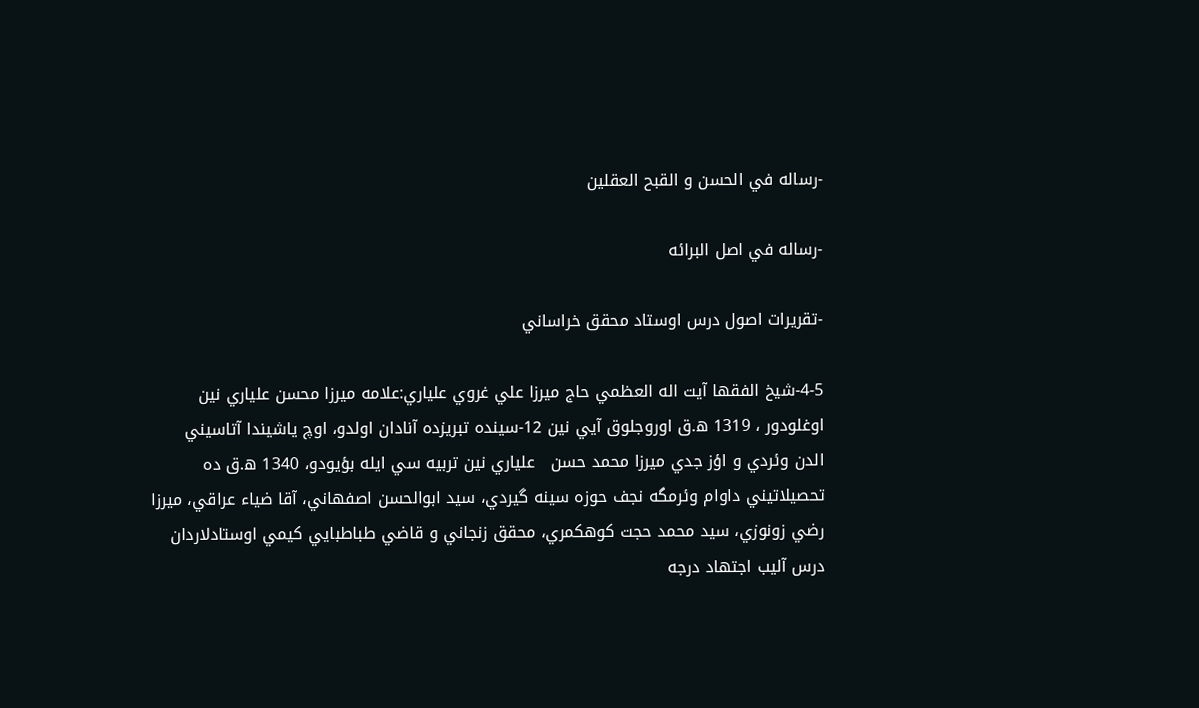-رساله في الحسن و القبح العقلين

-رساله في اصل البرائه

-تقريرات اصول درس اوستاد محقق خراساني

4-5-شيخ الفقها آيت اله العظمي حاج ميرزا علي غروي علياري:علامه ميرزا محسن علياري نين اوغلودور ، 1319 ه.ق اوروجلوق آيي نين 12-سينده تبريزده آنادان اولدو، اوچ ياشيندا آتاسيني الدن وئردي و اؤز جدي ميرزا محمد حسن   علياري نين تربيه سي ايله بؤيودو، 1340 ه.ق ده تحصيلاتيني داوام وئرمگه نجف حوزه سينه گيردي، سيد ابوالحسن اصفهاني، آقا ضياء عراقي، ميرزا رضي زونوزي، سيد محمد حجت کوهکمري، محقق زنجاني و قاضي طباطبايي کيمي اوستادلاردان درس آليب اجتهاد درجه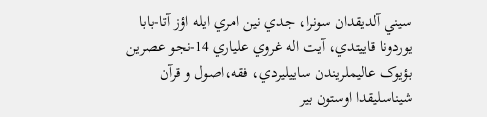سيني آلديقدان سونرا، جدي نين امري ايله اؤز آتا-بابا يوردونا قاييتدي، آيت اله غروي علياري 14-نجو عصرين بؤيوک عاليملريندن ساييليردي، فقه،اصول و قرآن شيناسليقدا اوستون بير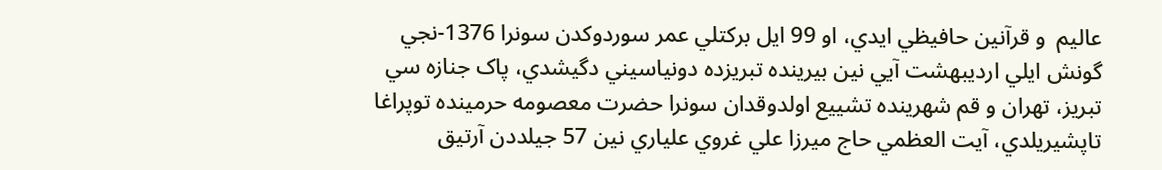عاليم  و قرآنين حافيظي ايدي، او 99 ايل برکتلي عمر سوردوکدن سونرا 1376-نجي گونش ايلي ارديبهشت آيي نين بيرينده تبريزده دونياسيني دگيشدي، پاک جنازه سي تبريز، تهران و قم شهرينده تشييع اولدوقدان سونرا حضرت معصومه حرمينده توپراغا تاپشيريلدي، آيت العظمي حاج ميرزا علي غروي علياري نين 57 جيلددن آرتيق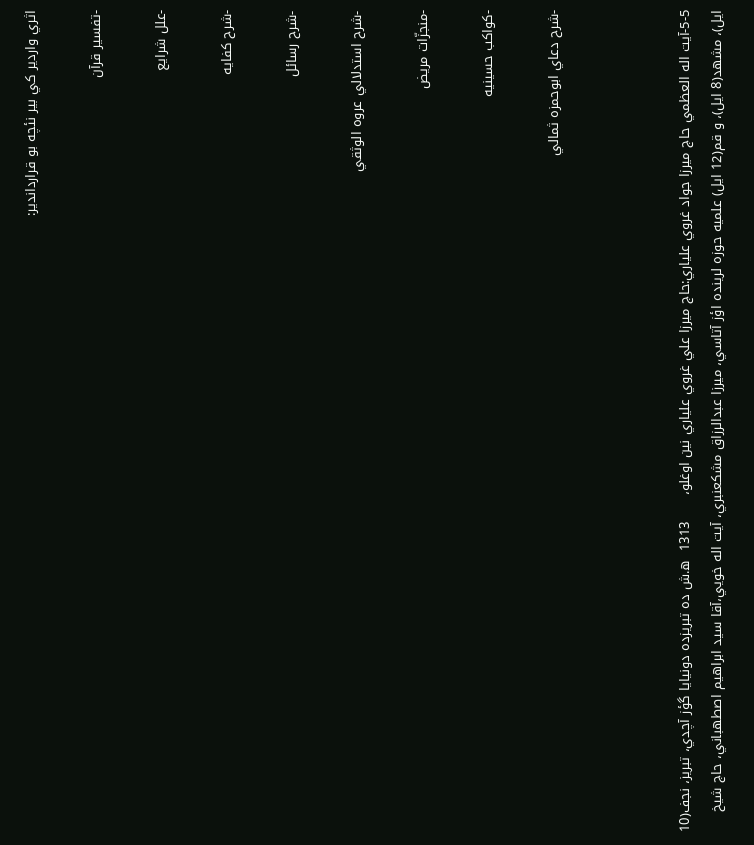اثري واردير کي بير نئچه بو قرارداندير:

-تفسير قرآن

-علل شرايع

-شرح کفايه

-شرح رسائل

-شرح استدلالي عروه الوثقي

-منجزّات مريض

-کواکب حسينيه

-شرح دعاي ابوحمزه ثمالي



5-5-آيت اله العظمي حاج ميرزا جواد غروي علياري:حاج ميرزا علي غروي علياري نين اوغلو،      1313  ه.ش ده تبريزده دونيايا گؤز آچدي، تبريز، نجف(10 ايل)، مشهد(8 ايل)، و قم(12 ايل) علميه حوزه لرينده اؤز آتاسي، ميرزا عبدالرزاق مشکعنبري، آيت اله خويي،آقا سيد ابراهيم اصطهباني، حاج شيخ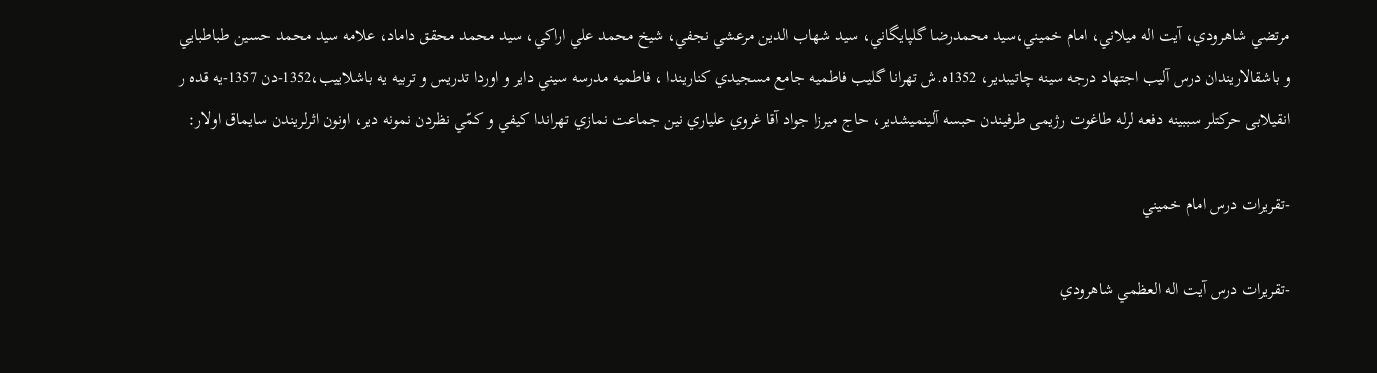مرتضي شاهرودي، آيت اله ميلاني، امام خميني،سيد محمدرضا گلپايگاني، سيد شهاب الدين مرعشي نجفي، شيخ محمد علي اراکي، سيد محمد محقق داماد، علامه سيد محمد حسين طباطبايي و باشقالاريندان درس آليب اجتهاد درجه سينه چاتيبدير، 1352ه.ش تهرانا گليب فاطميه جامع مسجيدي کناريندا ، فاطميه مدرسه سيني داير و اوردا تدريس و تربيه يه باشلاييب،1352-دن 1357-يه قده ر انقيلابی حرکتلر سببينه دفعه لرله طاغوت رژيمی طرفيندن حبسه آلينميشدير، حاج ميرزا جواد آقا غروي علياري نين جماعت نمازي تهراندا کيفي و کمّي نظردن نمونه دير، اونون اثرلريندن سايماق اولار:

-تقريرات درس امام خميني

-تقريرات درس آيت اله العظمي شاهرودي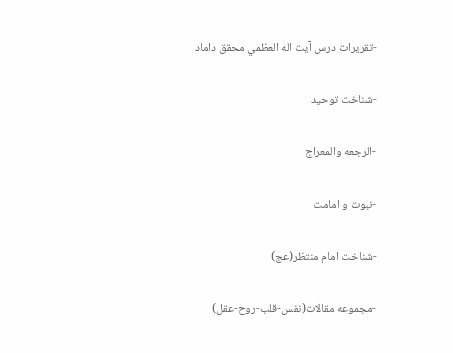-تقريرات درس آيت اله العظمي محقق داماد

-شناخت توحيد

-الرجعه والمعراج

-نبوت و امامت

-شناخت امام منتظر(عج)

-مجموعه مقالات(نفس-قلب-روح-عقل)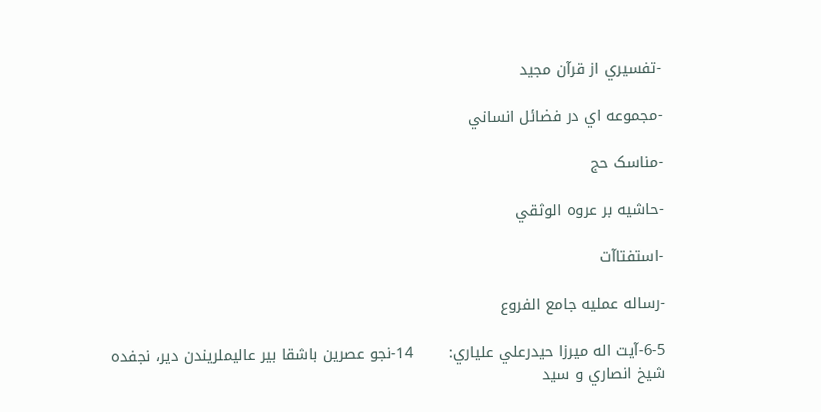-تفسيري از قرآن مجيد

-مجموعه اي در فضائل انساني

-مناسک حج

-حاشيه بر عروه الوثقي

-استفتاآت

-رساله عمليه جامع الفروع

6-5-آيت اله ميرزا حيدرعلي علياري:       14-نجو عصرين باشقا بير عاليملريندن دير، نجفده شيخ انصاري و سيد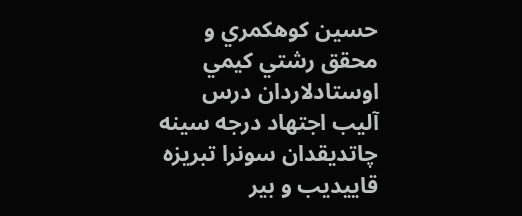حسين کوهکمري و محقق رشتي کيمي اوستادلاردان درس آليب اجتهاد درجه سينه چاتديقدان سونرا تبريزه قاييديب و بير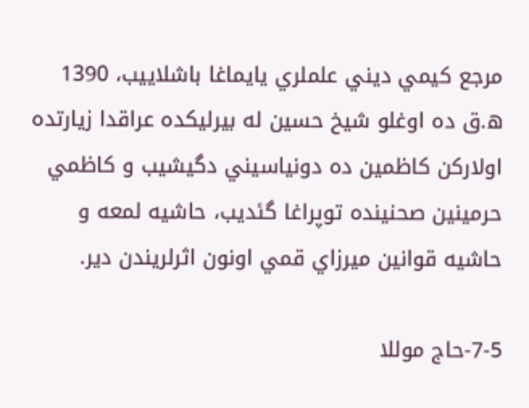مرجع کيمي ديني علملري يايماغا باشلاييب، 1390 ه.ق ده اوغلو شيخ حسين له بيرليکده عراقدا زيارتده اولارکن کاظمين ده دونياسيني دگيشيب و کاظمي حرمينين صحنينده توپراغا گئديب، حاشيه لمعه و حاشيه قوانين ميرزاي قمي اونون اثرلريندن دير.

7-5-حاج موللا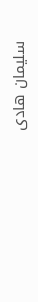سليمان هادی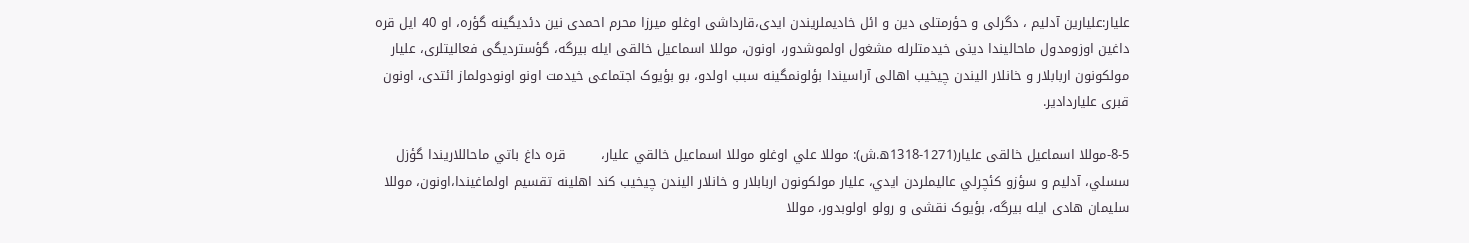عليار:عليارين آدليم ، دگرلی و حؤرمتلی دين و ائل خاديملريندن ايدی،قارداشی اوغلو ميرزا محرم احمدی نين دئديگينه گؤره، او 40 ايل قره داغين اوزومدول ماحاليندا دينی خيدمتلرله مشغول اولموشدور، اونون، موللا اسماعيل خالقی ايله بيرگه، گؤسترديگی فعاليتلری، عليار مولکونون اربابلار و خانلار اليندن چيخيب اهالی آراسيندا بؤلونمگينه سبب اولدو، بو بؤيوک اجتماعی خيدمت اونو اونودولماز ائتدی، اونون قبری علياردادير.

8-5-موللا اسماعيل خالقی عليار(1271-1318ه.ش): موللا علي اوغلو موللا اسماعيل خالقي عليار،        قره داغ باتي ماحاللاريندا گؤزل سسلي، آدليم و سؤزو كئچرلي عاليملردن ايدي، عليار مولکونون اربابلار و خانلار اليندن چيخيب کند اهلينه تقسيم اولماغيندا،اونون، موللا سليمان هادی ايله بيرگه، بؤيوک نقشی و رولو اولوبدور، موللا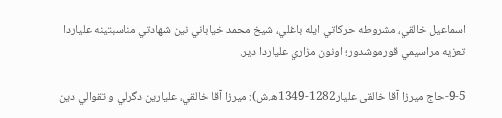اسماعيل خالقي، مشروطه حركاتي ايله باغلي، شيخ محمد خياباني نين شهادتي مناسبتينه علياردا تعزيه مراسيمي قورموشدور؛ اونون مزاري علياردا دير.

9-5-حاج ميرزا آقا خالقی عليار1282-1349ه.ش): ميرزا آقا خالقي، عليارين دگرلي و تقوالي دين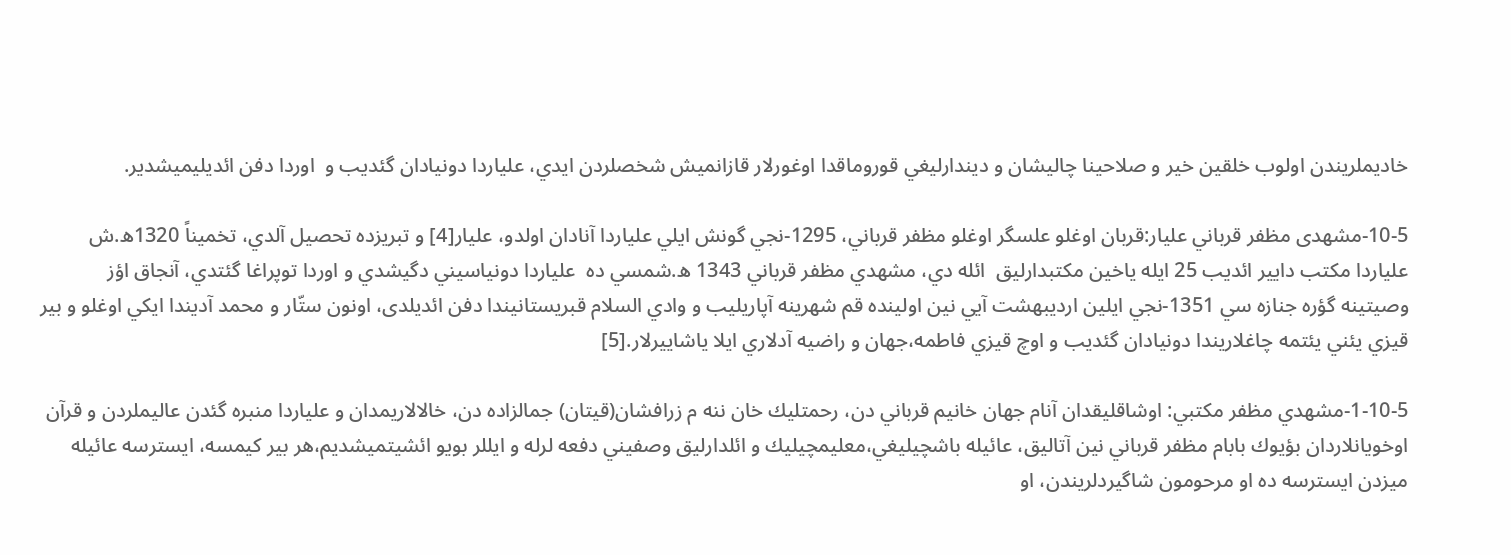خاديملريندن اولوب خلقين خير و صلاحينا چاليشان و ديندارليغي قوروماقدا اوغورلار قازانميش شخصلردن ايدي، علياردا دونيادان گئديب و  اوردا دفن ائديليميشدير.

10-5-مشهدی مظفر قرباني عليار:قربان اوغلو علسگر اوغلو مظفر قرباني، 1295-نجي گونش ايلي علياردا آنادان اولدو، عليار[4] و تبريزده تحصيل آلدي، تخميناً 1320ه.ش علياردا مكتب دايير ائديب 25 ايله ياخين مكتبدارليق  ائله دي، مشهدي مظفر قرباني 1343 ه.شمسي ده  علياردا دونياسيني دگيشدي و اوردا توپراغا گئتدي، آنجاق اؤز وصيتينه گؤره جنازه سي 1351-نجي ايلين ارديبهشت آيي نين اولينده قم شهرينه آپاريليب و وادي السلام قبريستانيندا دفن ائديلدی، اونون ستّار و محمد آديندا ايكي اوغلو و بير قيزي يئني يئتمه چاغلاريندا دونيادان گئديب و اوچ قيزي فاطمه،جهان و راضيه آدلاري ايلا ياشاييرلار.[5]

1-10-5-مشهدي مظفر مكتبي: اوشاقليقدان آنام جهان خانيم قرباني دن، رحمتليك خان ننه م زرافشان(قيتان) جمالزاده دن، خالالاريمدان و علياردا منبره گئدن عاليملردن و قرآن اوخويانلاردان بؤيوك بابام مظفر قرباني نين آتاليق، عائيله باشچيليغي،معليمچيليك و ائلدارليق وصفيني دفعه لرله و ايللر بويو ائشيتميشديم،هر بير كيمسه، ايسترسه عائيله ميزدن ايسترسه ده او مرحومون شاگيردلريندن، او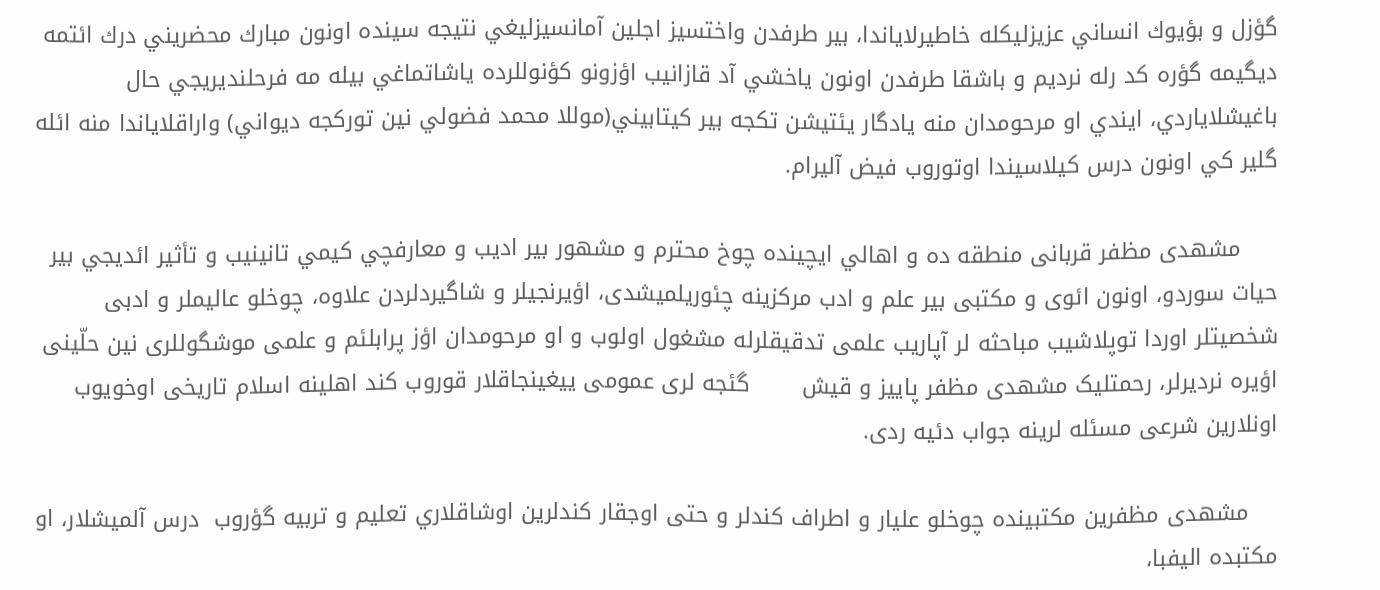گؤزل و بؤيوك انساني عزيزليكله خاطيرلاياندا، بير طرفدن واختسيز اجلين آمانسيزليغي نتيجه سينده اونون مبارك محضريني درك ائتمه ديگيمه گؤره كد رله نرديم و باشقا طرفدن اونون ياخشي آد قازانيب اؤزونو كؤنوللرده ياشاتماغي بيله مه فرحلنديريجي حال باغيشلاياردي، ايندي او مرحومدان منه يادگار يئتيشن تكجه بير كيتابيني(موللا محمد فضولي نين توركجه ديواني) واراقلاياندا منه ائله گلير كي اونون درس كيلاسيندا اوتوروب فيض آليرام.

     مشهدی مظفر قربانی منطقه ده و اهالي ايچينده چوخ محترم و مشهور بير اديب و معارفچي كيمي تانينيب و تأثير ائديجي بير حيات س‍وردو، اونون ائوی و مکتبی بير علم و ادب مرکزينه چئوريلميشدی، اؤيرنجيلر و شاگيردلردن علاوه، چوخلو عاليملر و ادبی شخصيتلر اوردا توپلاشيب مباحثه لر آپاريب علمی تدقيقلرله مشغول اولوب و او مرحومدان اؤز پرابلئم و علمی موشگوللری نين حلّينی اؤيره نرديرلر، رحمتليک مشهدی مظفر پاييز و قيش       گئجه لری عمومی ييغينجاقلار قوروب کند اهلينه اسلام تاريخی اوخويوب اونلارين شرعی مسئله لرينه جواب دئيه ردی.

    مشهدی مظفرين مكتبينده چوخلو عليار و اطراف كندلر و حتی اوجقار کندلرين اوشاقلاري تعليم و تربيه گؤروب  درس آلميشلار، او مکتبده اليفبا،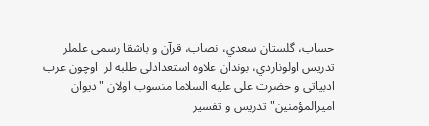حساب، گلستان سعدي، نصاب، قرآن و باشقا رسمی علملر تدريس اولوناردي، بوندان علاوه استعدادلی طلبه لر  اوچون عرب ادبياتی و حضرت علی عليه السلاما منسوب اولان "ديوان اميرالمؤمنين" تدريس و تفسير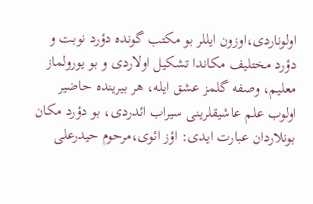اولوناردی،اوزون ايللر بو مکتب گونده دؤرد نوبت و دؤرد مختليف مکاندا تشکيل اولاردی و بو يورولماز معليم، وصفه گلمز عشق ايله، هر بيرينده حاضير اولوب علم عاشيقلرينی سيراب ائدردی، بو دؤرد مکان بونلاردان عبارت ايدی: اؤز ائوی،مرحوم حيدرعلی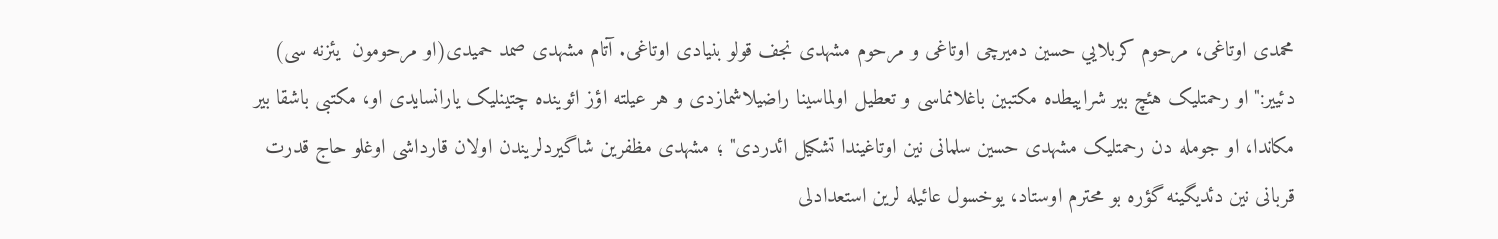محمدی اوتاغی، مرحوم کربلايي حسين دميرچی اوتاغی و مرحوم مشهدی نجف قولو بنيادی اوتاغی. آتام مشهدی صمد حميدی(او مرحومون  يئزنه سی) دئيير:"او رحمتليک هئچ بير شراييطده مکتبين باغلانماسی و تعطيل اولماسينا راضيلاشمازدی و هر عيلته اؤز ائوينده چتينليک يارانسايدی او، مکتبی باشقا بير مکاندا، او جومله دن رحمتليک مشهدی حسين سلمانی نين اوتاغيندا تشکيل ائدردی" ؛ مشهدی مظفرين شاگيردلريندن اولان قارداشی اوغلو حاج قدرت قربانی نين دئديگينه گؤره بو محترم اوستاد، يوخسول عائيله لرين استعدادلی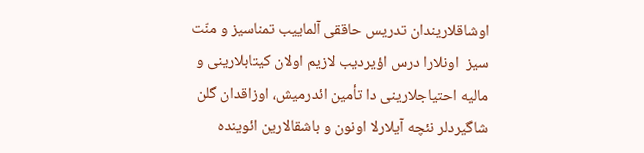اوشاقلاريندان تدريس حاققی آلماييب تمناسيز و منّت سيز  اونلارا درس اؤيرديب لازيم اولان کيتابلارينی و ماليه احتياجلارينی دا تأمين ائدرميش، اوزاقدان گلن شاگيردلر نئچه آيلارلا اونون و باشقالارين ائوينده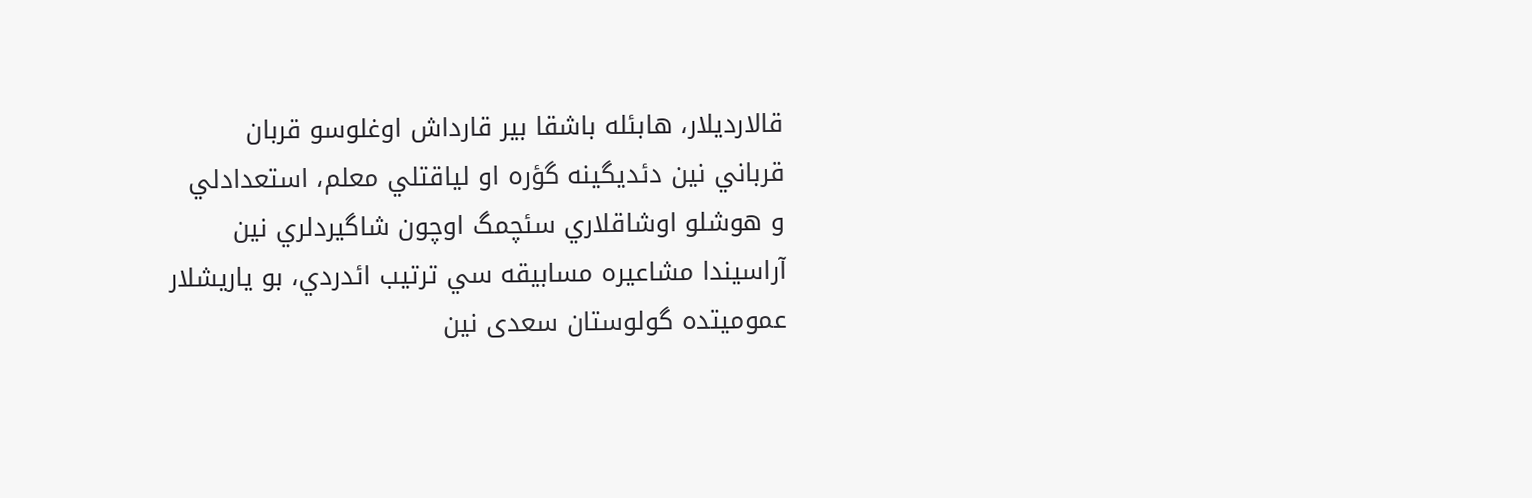قالارديلار، هابئله باشقا بير قارداش اوغلوسو قربان قرباني نين دئديگينه گؤره او لياقتلي معلم، استعدادلي و هوشلو اوشاقلاري سئچمگ اوچون شاگيردلري نين آراسيندا مشاعيره مسابيقه سي ترتيب ائدردي، بو ياريشلار عموميتده گولوستان سعدی نين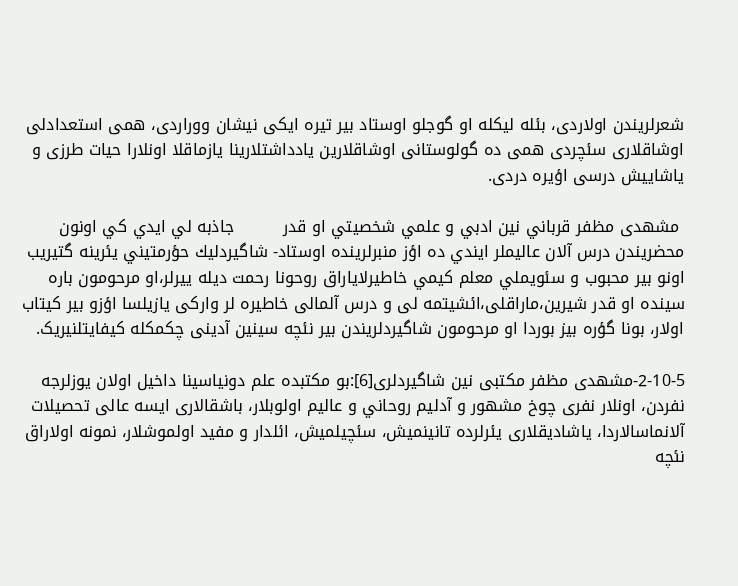شعرلريندن اولاردی، بئله ليکله او گوجلو اوستاد بير تيره ايکی نيشان ووراردی، همی استعدادلی اوشاقلاری سئچردی همی ده گولوستانی اوشاقلارين يادداشتلارينا يازماقلا اونلارا حيات طرزی و ياشاييش درسی اؤيره دردی.

 مشهدی مظفر قرباني نين ادبي و علمي شخصيتي او قدر         جاذبه لي ايدي كي اونون محضريندن درس آلان عاليملر ايندي ده اؤز منبرلرينده اوستاد- شاگيردليك حؤرمتيني يئرينه گتيريب اونو بير محبوب و سئويملي معلم كيمي خاطيرلاياراق روحونا رحمت ديله ييرلر،او مرحومون باره سينده او قدر شيرين،ماراقلی،ائشيتمه لی و درس آلمالی خاطيره لر وارکی يازيلسا اؤزو بير کيتاب اولار، بونا گؤره بيز بوردا او مرحومون شاگيردلريندن بير نئچه سينين آدينی چکمکله کيفايتلنيريک.

2-10-5-مشهدی مظفر مکتبی نين شاگيردلری[6]:بو مکتبده علم دونياسينا داخيل اولان يوزلرجه نفردن، اونلار نفری چوخ مشهور و آدليم روحاني و عاليم اولوبلار، باشقالاری ايسه عالی تحصيلات آلانماسالاردا، ياشاديقلاری يئرلرده تانينميش، سئچيلميش، ائلدار و مفيد اولموشلار، نمونه اولاراق نئچه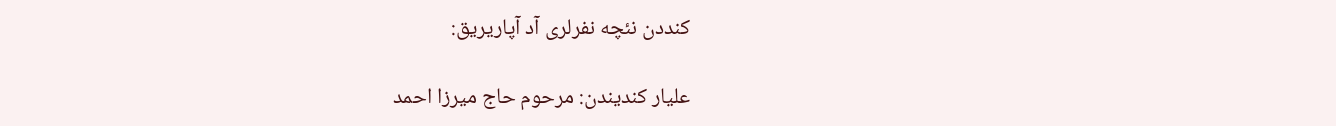کنددن نئچه نفرلری آد آپاريريق:

عليار کنديندن: مرحوم حاج ميرزا احمد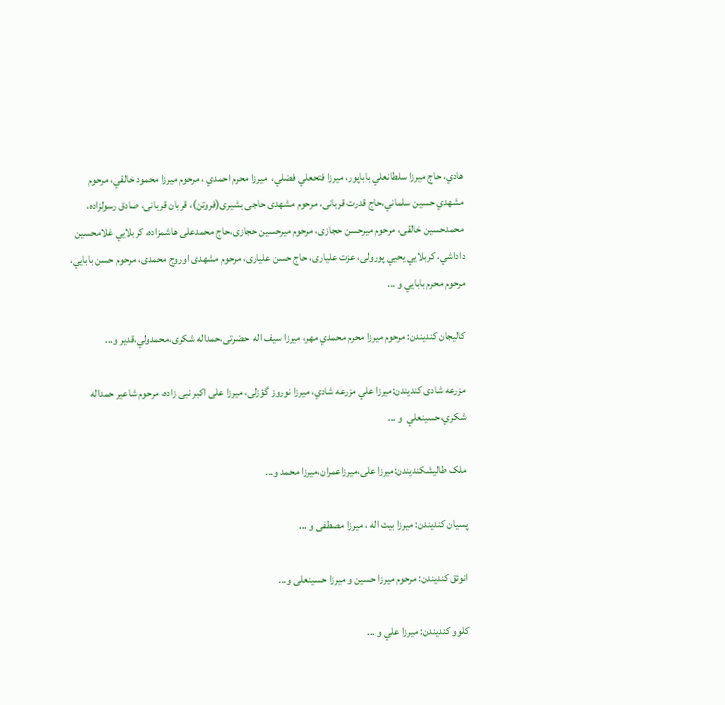هادي، حاج ميرزا سلطانعلي باباپور، ميرزا فتحعلي فضلي،  ميرزا محرم احمدي ، مرحوم ميرزا محمود خالقي، مرحوم مشهدي حسين سلماني،حاج قدرت قربانی، مرحوم مشهدی حاجی بشيری(فروتن)، قربان قربانی، صادق رسولزاده، محمدحسين خالقی، مرحوم ميرحسن حجازی، مرحوم ميرحسين حجازی،حاج محمدعلی هاشمزاده، كربلايي غلامحسين داداشي، کربلايي يحيي پورولی، عزت علياری، حاج حسن علياری، مرحوم مشهدی اوروج محمدی، مرحوم حسن بابايي، مرحوم محرم بابايي و ...

کاليجان کنديندن: مرحوم ميرزا محرم محمدي مهر، ميرزا سيف اله  حضرتی،حمداله شکری،محمدولي،قدير و...

مزرعه شادی کنديندن:ميرزا علي مزرعه شادي، ميرزا نوروز گؤزلی، ميرزا علی اکبر نبی زاده، مرحوم شاعير حمداله شكري،حسينعلي  و ...

ملک طاليشکنديندن:ميرزا علی،ميرزاعمران،ميرزا محمد و...

پسيان کنديندن: ميرزا بيت اله ، ميرزا مصطفی و ...

انوئق کنديندن: مرحوم ميرزا حسين و ميرزا حسينعلی و...

کلوو کنديندن: ميرزا علي و ...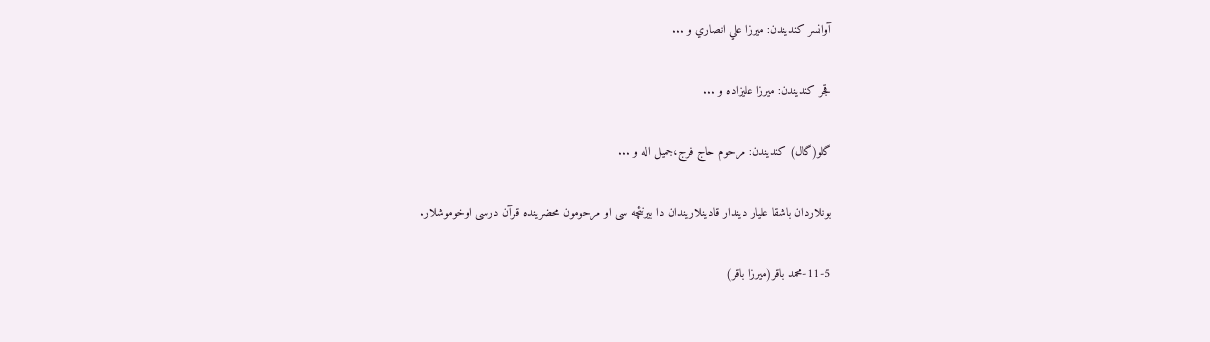آوانسر کنديندن: ميرزا علي انصاري و ...

قجر کنديندن: ميرزا عليزاده و ...

گلو(گال) کنديندن: مرحوم حاج فرج،جميل اله و ...

بونلاردان باشقا عليار ديندار قادينلاريندان دا بيرنئچه سی او مرحومون محضرينده قرآن درسی اوخوموشلار.

11-5-محمد باقر(ميرزا باقر)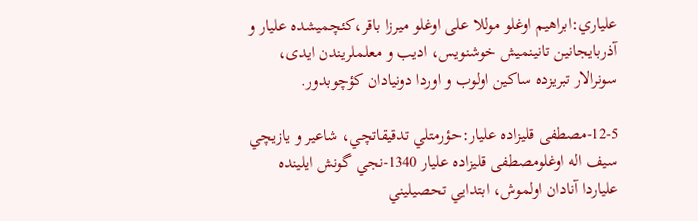علياري:ابراهيم اوغلو موللا علی اوغلو ميرزا باقر،كئچميشده عليار و آذربايجانين تانينميش خوشنويس، اديب و معلملريندن ايدی، سونرالار تبريزده ساکين اولوب و اوردا دونيادان کؤچوبدور.

12-5-مصطفی قليزاده عليار:حؤرمتلي تدقيقاتچي، شاعير و يازيچي سيف اله اوغلومصطفی قليزاده عليار 1340-نجي گونش ايلينده علياردا آنادان اولموش، ابتدايي تحصيليني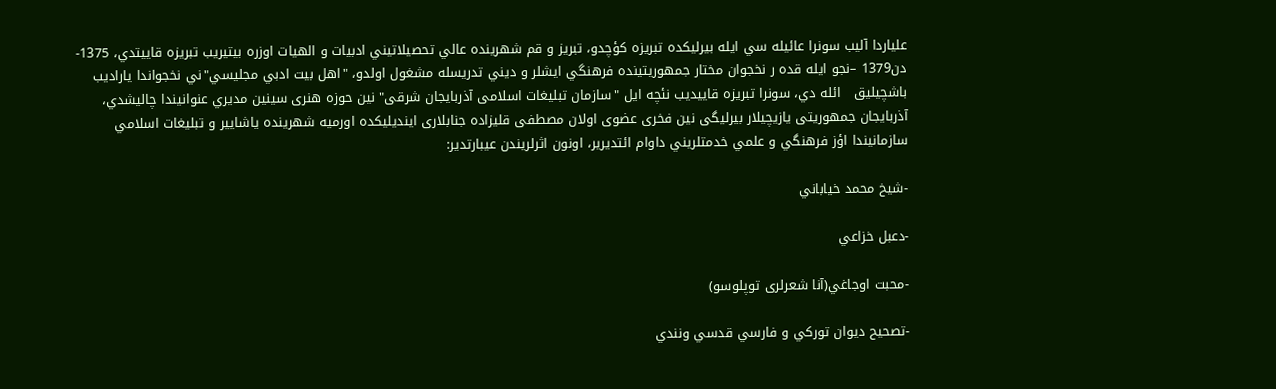علياردا آليب سونرا عائيله سي ايله بيرليكده تبريزه كؤچدو، تبريز و قم شهرينده عالي تحصيلاتيني ادبيات و الهيات اوزره بيتيريب تبريزه قاييتدي، 1375-دن1379 –نجو ايله قده ر نخجوان مختار جمهوريتينده فرهنگي ايشلر و ديني تدريسله مشغول اولدو، "اهل بيت ادبي مجليسي"ني نخجواندا ياراديب باشچيليق   ائله دي، سونرا تبريزه قاييديب نئچه ايل "سازمان تبليغات اسلامی آذربايجان شرقی" نين حوزه هنری سينين مديري عنوانيندا چاليشدي، آذربايجان جمهوريتی يازيچيلار بيرليگی نين فخری عضوی اولان مصطفی قليزاده جنابلاری اينديليكده اورميه شهرينده ياشايير و تبليغات اسلامي سازمانيندا اؤز فرهنگي و علمي خدمتلريني داوام ائتديرير، اونون اثرلريندن عيبارتدير:

-شيخ محمد خياباني

-دعبل خزاعي

-محبت اوجاغي(آنا شعرلری توپلوسو)

-تصحيح ديوان توركي و فارسي قدسي ونندي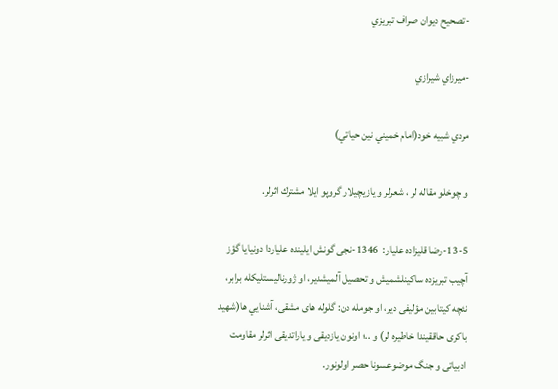-تصحيح ديوان صراف تبريزي

-ميرزاي شيرازي

مردي شبيه خود(امام خميني نين حياتي)

و چوخلو مقاله لر ، شعرلر و يازيچيلار گروپو ايلا مشترك اثرلر.

13-5-رضا قليزاده عليار:  1346-نجی گونش ايلينده علياردا دونيايا گؤز آچيب تبريزده ساکينلشميش و تحصيل آلميشدير، او ژورناليستليکله برابر، نئچه کيتابين مؤليفی دير، او جومله دن: گلوله های مشقی، آشنايي ها(شهيد باکری حاققيندا خاطيره لر) و ..؛ اونون يازديقی و ياراتديقی اثرلر مقاومت ادبياتی و جنگ موضوعسونا حصر اولونور.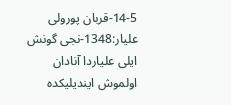14-5-قربان پورولی عليار:1348-نجی گونش ايلی علياردا آنادان اولموش اينديليکده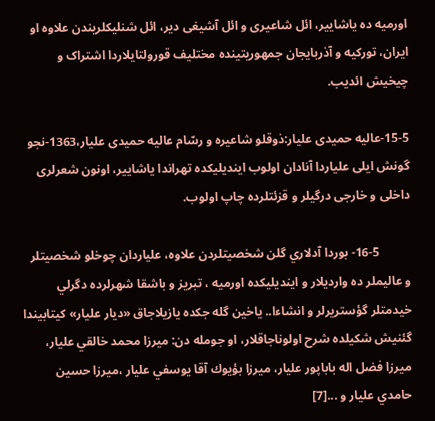اورميه ده ياشايير، ائل شاعيری و ائل آشيغی دير، ائل شنليکلريندن علاوه او ايران، تورکيه و آذربايجان جمهوريتينده مختليف قورولتايلاردا اشتراک و چيخيش ائديب.

15-5-عاليه حميدی عليار:ذوقلو شاعيره و رسّام عاليه حميدی عليار،1363-نجو گونش ايلی علياردا آنادان اولوب اينديليکده تهراندا ياشايير، اونون شعرلری داخلی و خارجی درگيلر و قزئتلرده چاپ اولوب.

          16-5- بوردا آدلاري گلن شخصيتلردن علاوه، علياردان چوخلو شخصيتلر و عاليملر ده وارديلار و اينديليكده اورميه ، تبريز و باشقا شهرلرده دگرلي خيدمتلر گؤستريرلر و انشاءا.. ياخين گله جكده يازيلاجاق «ديار عليار» كيتابيندا گئنيش شكيلده شرح اولوناجاقلار، او جومله دن: ميرزا محمد خالقي عليار، ميرزا فضل اله باباپور عليار، ميرزا بؤيوك آقا يوسفي عليار ،ميرزا حسين حامدي عليار و ...[7]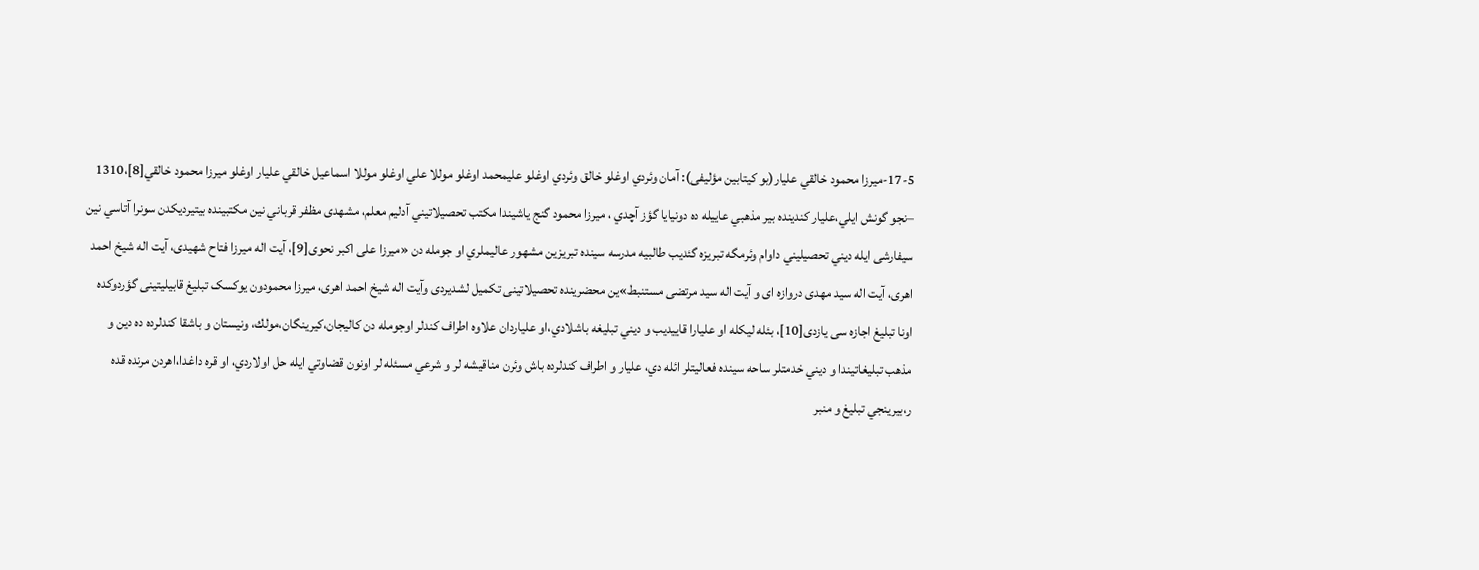17-5-ميرزا محمود خالقي عليار(بو کيتابين مؤليفی): آمان وئردي اوغلو خالق وئردي اوغلو عليمحمد اوغلو موللا علي اوغلو موللا اسماعيل خالقي عليار اوغلو ميرزا محمود خالقي[8]،1310 –نجو گونش ايلي،عليار كندينده بير مذهبي عاييله ده دونيايا گؤز آچدي ، ميرزا محمود گنج ياشيندا مكتب تحصيلاتيني آدليم معلم، مشهدی مظفر قرباني نين مكتبينده بيتيرديكدن سونرا آتاسي نين سيفارشی ايله ديني تحصيليني داوام وئرمگه تبريزه گئديب طالبيه مدرسه سينده تبريزين مشهور عاليملري او جومله دن «ميرزا علی اکبر نحوی[9]، آيت اله ميرزا فتاح شهيدی، آيت اله شيخ احمد اهری، آيت اله سيد مهدی دروازه ای و آيت اله سيد مرتضی مستنبط»ين محضرينده تحصيلاتينی تکميل لشديردی وآيت اله شيخ احمد اهری، ميرزا محمودون يوکسک تبليغ قابيليتينی گؤردوکده اونا تبليغ اجازه سی يازدی[10]، بئله ليکله او عليارا قاييديب و ديني تبليغه باشلادي،او علياردان علاوه اطراف كندلر اوجومله دن كاليجان،كيرينگان،مولك، ونيستان و باشقا كندلرده ده دين و مذهب تبليغاتيندا و ديني خدمتلر ساحه سينده فعاليتلر ائله دي، عليار و اطراف كندلرده باش وئرن مناقيشه لر و شرعي مسئله لر اونون قضاوتي ايله حل اولاردي، او قره داغدا،اهردن مرنده قده ر،بيرينجي تبليغ و منبر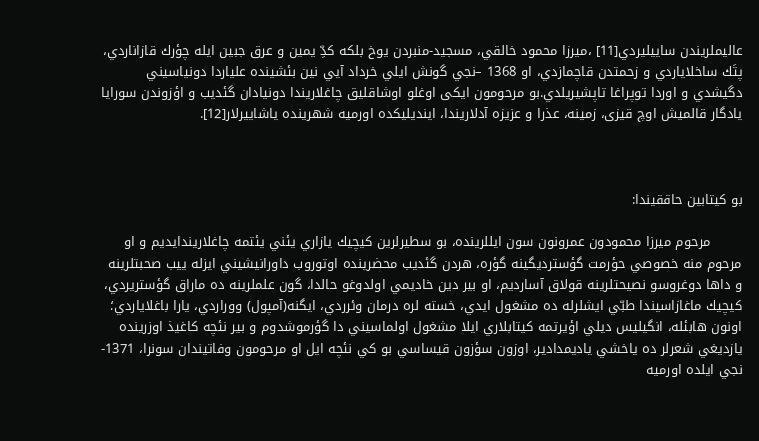عاليملريندن ساييليردي[11] ،ميرزا محمود خالقي، مسجيد-منبردن يوخ بلكه كدِّ يمين و عرق جبين ايله چؤرك قازاناردي، پتَك ساخلاياردي و زحمتدن قاچمازدي، او 1368 –نجي گونش ايلي خرداد آيي نين بئشينده علياردا دونياسيني دگيشدي و اوردا توپراغا تاپشيريلدي.بو مرحومون ايکی اوغلو اوشاقليق چاغلاريندا دونيادان گئديب و اؤزوندن سورايا يادگار قالميش اوچ قيزی، زمينه، عذرا و عزيزه آدلاريندا، اينديليکده اورميه شهرينده ياشاييرلار[12].



بو كيتابين حاققيندا:

       مرحوم ميرزا محمودون عمرونون سون ايللرينده، بو سطيرلرين كيچيك يازاري يئني يئتمه چاغلاريندايديم و او مرحوم منه خصوصي حؤرمت گؤسترديگينه گؤره، هردن گئديب محضرينده اوتوروب داورانيشيني ايزله ييب صحبتلرينه و داها دوغروسو نصيحتلرينه قولاق آسارديم، او بير دين خاديمي اولدوغو حالدا، گون علملرينه ده ماراق گؤستريردي، كيچيك ماغازاسيندا طبّي ايشلرله ده مشغول ايدي، خسته لره درمان وئرردي، ايگنه(آمپول) ووراردي، يارا باغلاياردي؛ اونون هابئله، انگيليس ديلي اؤيرتمه كيتابلاري ايلا مشغول اولماسيني دا گؤرموشدوم و بير نئچه كاغيذ اوزرينده يازديغي شعرلر ده ياخشي ياديمدادير، اوزون سؤزون قيساسي بو كي نئچه ايل او مرحومون وفاتيندان سونرا، 1371-نجي ايلده اورميه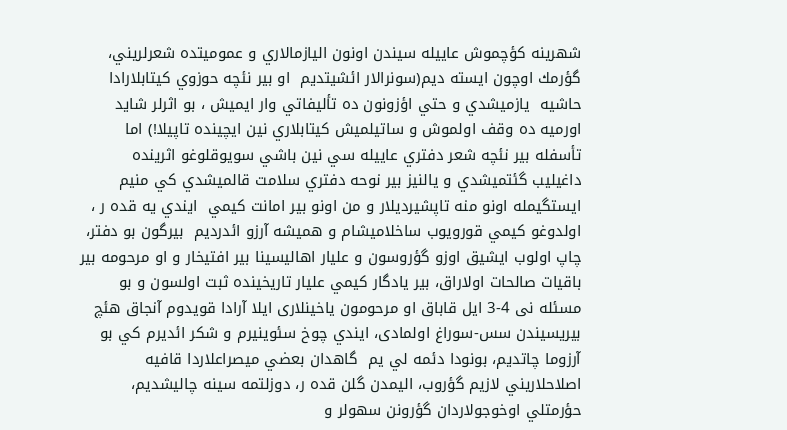شهرينه كؤچموش عاييله سيندن اونون اليازمالاري و عموميتده شعرلريني، گؤرمك اوچون ايسته ديم(سونرالار ائشيتديم  او بير نئچه حوزوي كيتابلارادا حاشيه  يازميشدي و حتي اؤزونون ده تأليفاتي وار ايميش ، بو اثرلر شايد اورميه ده وقف اولموش و ساتيلميش كيتابلاري نين ايچينده تاپيلا!) اما تأسفله بير نئچه شعر دفتري عاييله سي نين باشي سويوقلوغو اثرينده داغيليب گئتميشدي و يالنيز بير نوحه دفتري سلامت قالميشدي كي منيم ايستگيمله اونو منه تاپشيرديلار و من اونو بير امانت كيمي  ايندي يه قده ر ، اولدوغو كيمي قورويوب ساخلاميشام و هميشه آرزو ائدرديم  بيرگون بو دفتر، چاپ اولوب ايشيق اوزو گؤروسون و عليار اهاليسينا بير افتيخار و او مرحومه بير باقيات صالحات اولاراق، بير يادگار كيمي عليار تاريخينده ثبت اولسون و بو مسئله نی 4-3 ايل قاباق او مرحومون ياخينلاری ايلا آرادا قويدوم آنجاق هئچ بيريسيندن سس-سوراغ اولمادی، ايندي چوخ سئوينيرم و شكر ائديرم كي بو آرزوما چاتديم، بونودا دئمه لي يم  گاهدان بعضي ميصراعلاردا قافيه اصلاحلاريني لازيم گؤروب، اليمدن گلن قده ر، دوزلتمه سينه چاليشديم، حؤرمتلي اوخوجولاردان گؤرونن سهولر و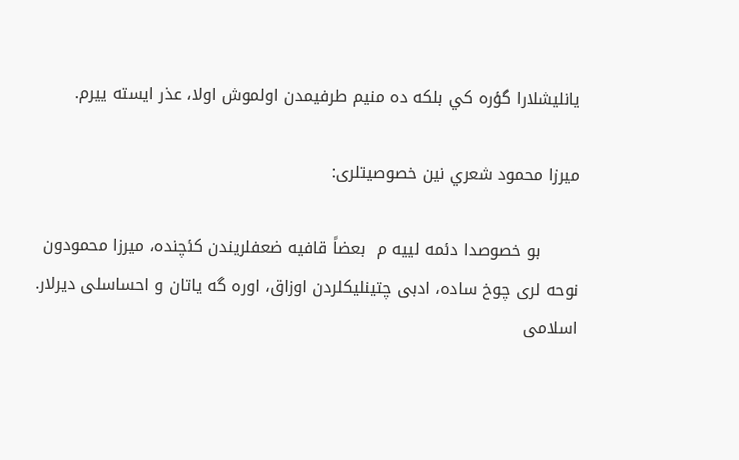يانليشلارا گؤره كي بلكه ده منيم طرفيمدن اولموش اولا، عذر ايسته ييرم.

ميرزا محمود شعري نين خصوصيتلری:

       بو خصوصدا دئمه لييه م  بعضاً قافيه ضعفلريندن کئچنده، ميرزا محمودون نوحه لری چوخ ساده، ادبی چتينليکلردن اوزاق، اوره گه ياتان و احساسلی ديرلار. اسلامی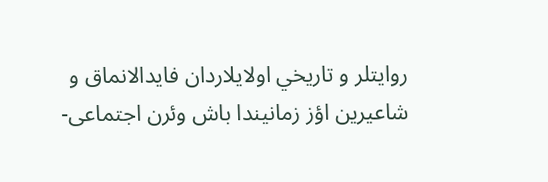روايتلر و تاريخي اولايلاردان فايدالانماق و شاعيرين اؤز زمانيندا باش وئرن اجتماعی-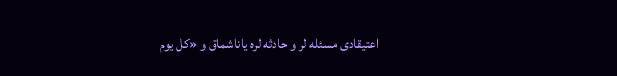اعتيقادی مسئله لر و حادثه لره ياناشماق و «کل يوم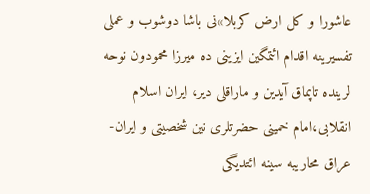عاشورا و کل ارض کربلا»نی باشا دوشوب و عملی تفسيرينه اقدام ائتمگين ايزينی ده ميرزا محمودون نوحه لرينده تاپماق آيدين و ماراقلی دير، ايران اسلام انقلابی،امام خمينی حضرتلری نين شخصيتی و ايران-عراق محاريبه سينه ائتديگی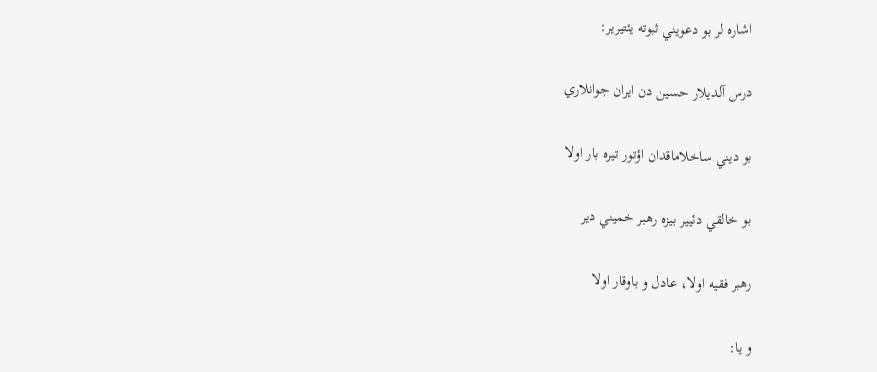اشاره لر بو دعويني ثبوته يئتيرير:

درس آلديلار حسين دن ايران جوانلاري

بو ديني ساخلاماقدان اؤتور تيره بار اولا

بو خالقي دئيير بيزه رهبر خميني دير

رهبر فقيه اولا، عادل و باوقار اولا

و يا: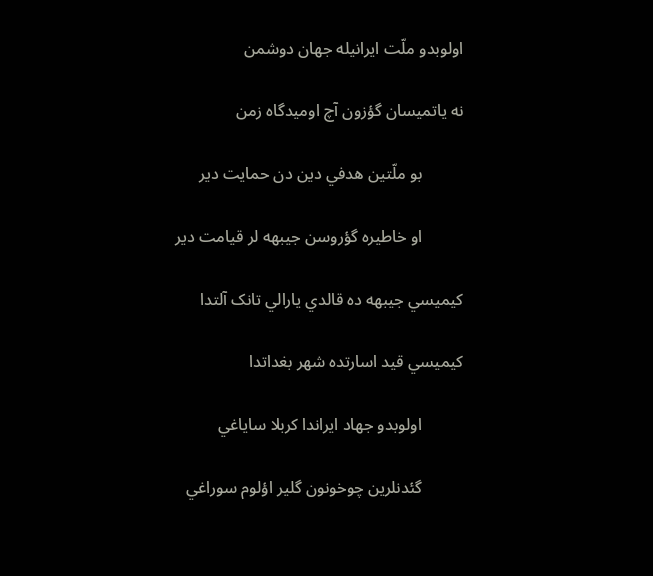اولوبدو ملّت ايرانيله جهان دوشمن

نه ياتميسان گؤزون آچ اوميدگاه زمن

          بو ملّتين هدفي دين دن حمايت دير

          او خاطيره گؤروسن جيبهه لر قيامت دير

کيميسي جيبهه ده قالدي يارالي تانک آلتدا

کيميسي قيد اسارتده شهر بغداتدا

          اولوبدو جهاد ايراندا کربلا ساياغي

          گئدنلرين چوخونون گلير اؤلوم سوراغي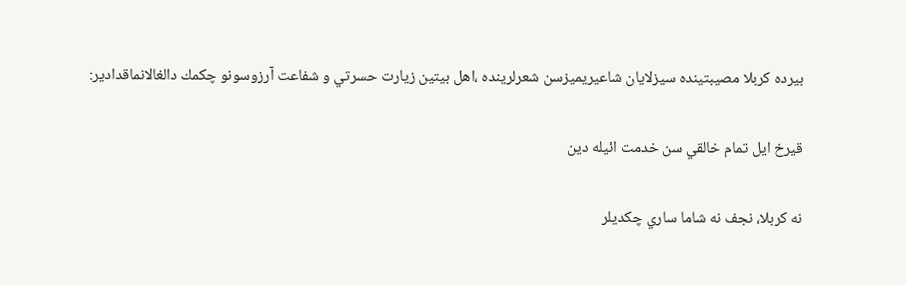بيرده كربلا مصيبتينده سيزلايان شاعيريميزسن شعرلرينده ،اهل بيتين زيارت حسرتي و شفاعت آرزوسونو چكمك دالغالانماقدادير:

قيرخ ايل تمام خالقي سن خدمت ائيله دين

نه كربلا، نجف نه شاما ساري چكديلر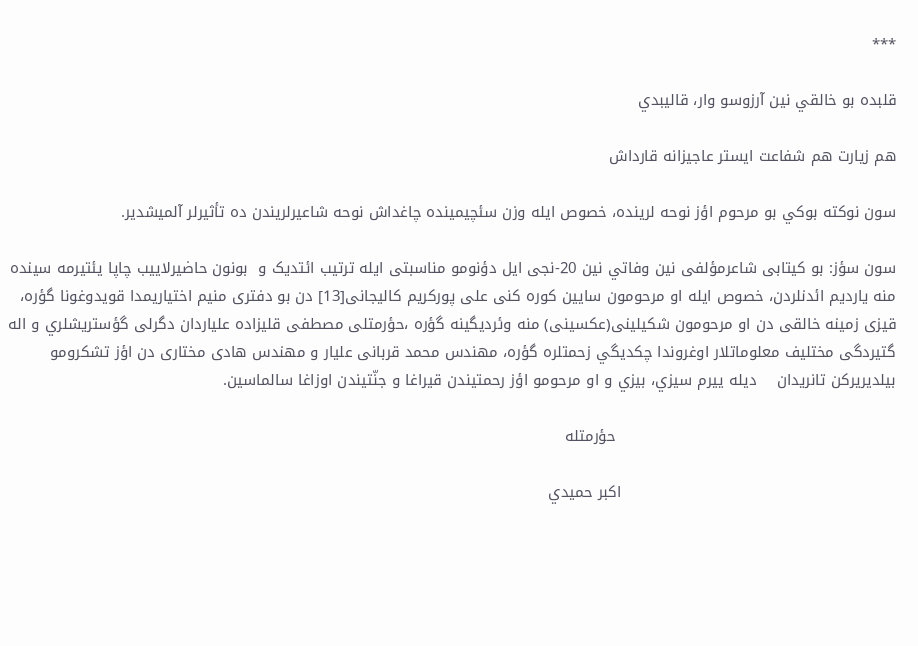***

قلبده بو خالقي نين آرزوسو وار، قاليبدي

هم زيارت هم شفاعت ايستر عاجيزانه قارداش

سون نوكته بوكي بو مرحوم اؤز نوحه لرينده، خصوص ايله وزن سئچيمينده چاغداش نوحه شاعيرلريندن ده تأثيرلر آلميشدير.

سون سؤز: بو کيتابی شاعرمؤلفی نين وفاتي نين 20-نجی ايل دؤنومو مناسبتی ايله ترتيب ائتديک و  بونون حاضيرلاييب چاپا يئتيرمه سينده منه يارديم ائدنلردن، خصوص ايله او مرحومون سايين کوره کنی علی پورکريم کاليجانی[13] دن بو دفتری منيم اختياريمدا قويدوغونا گؤره، قيزی زمينه خالقی دن او مرحومون شکيلينی(عکسينی) منه وئرديگينه گؤره ،حؤرمتلی مصطفی قليزاده علياردان دگرلی گؤستريشلري و اله گتيردگی مختليف معلوماتلار اوغروندا چكديگي زحمتلره گؤره، مهندس محمد قربانی عليار و مهندس هادی مختاری دن اؤز تشكرومو بيلديريركن تانريدان    ديله ييرم سيزي، بيزي و او مرحومو اؤز رحمتيندن قيراغا و جنّتيندن اوزاغا سالماسين.

                                                       حؤرمتله

                                                      اكبر حميدي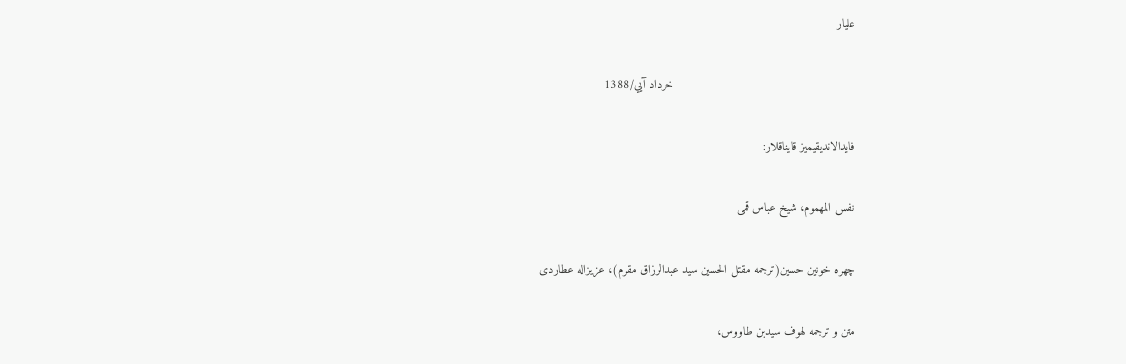عليار

                                                    خرداد آيي/1388

فايدالانديقيميز قايناقلار:

نفس المهموم، شيخ عباس قمی

چهره خونين حسين(ترجمه مقتل الحسين سيد عبدالرزاق مقرم)، عزيزاله عطاردی

متن و ترجمه لهوف سيدبن طاووس،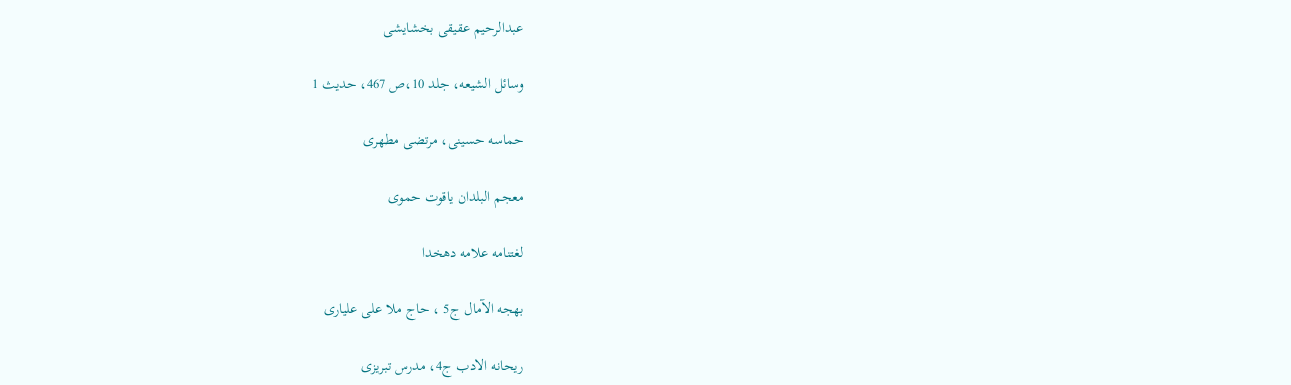عبدالرحيم عقيقی بخشايشی

وسائل الشيعه، جلد 10،ص 467، حديث 1

حماسه حسينی، مرتضی مطهری

معجم البلدان ياقوت حموی

لغتنامه علامه دهخدا

بهجه الآمال ج5 ، حاج ملا علی علياری

ريحانه الادب ج4، مدرس تبريزی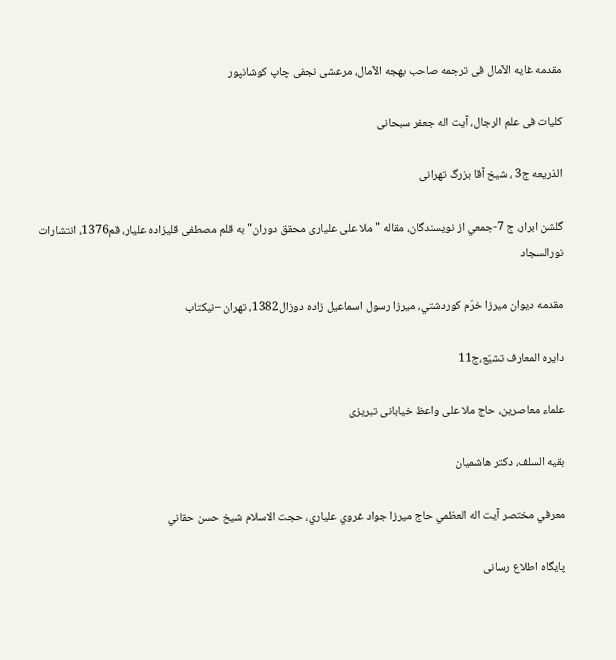مقدمه غايه الآمال فی ترجمه صاحب بهجه الآمال، مرعشی نجفی چاپ کوشانپور

کليات فی علم الرجال، آيت اله جعفر سبحانی

الذريعه ج3 ، شيخ آقا بزرگ تهرانی

گلشن ابرار، ج 7-جمعي از نويسندگان، مقاله "ملا علی علياری محقق دوران" به قلم مصطفی قليزاده عليار، قم1376، انتشارات نورالسجاد

مقدمه ديوان ميرزا خرّم كوردشتي، ميرزا رسول اسماعيل زاده دوزال1382، تهران –نيكتاب

دايره المعارف تشيّع،ج11

علماء معاصرين، حاج ملا علی واعظ خيابانی تبريزی

بقيه السلف، دکتر هاشميان

معرفي مختصر آيت اله العظمي حاج ميرزا جواد غروي علياري، حجت الاسلام شيخ حسن حقاني

پايگاه اطلاع رسانی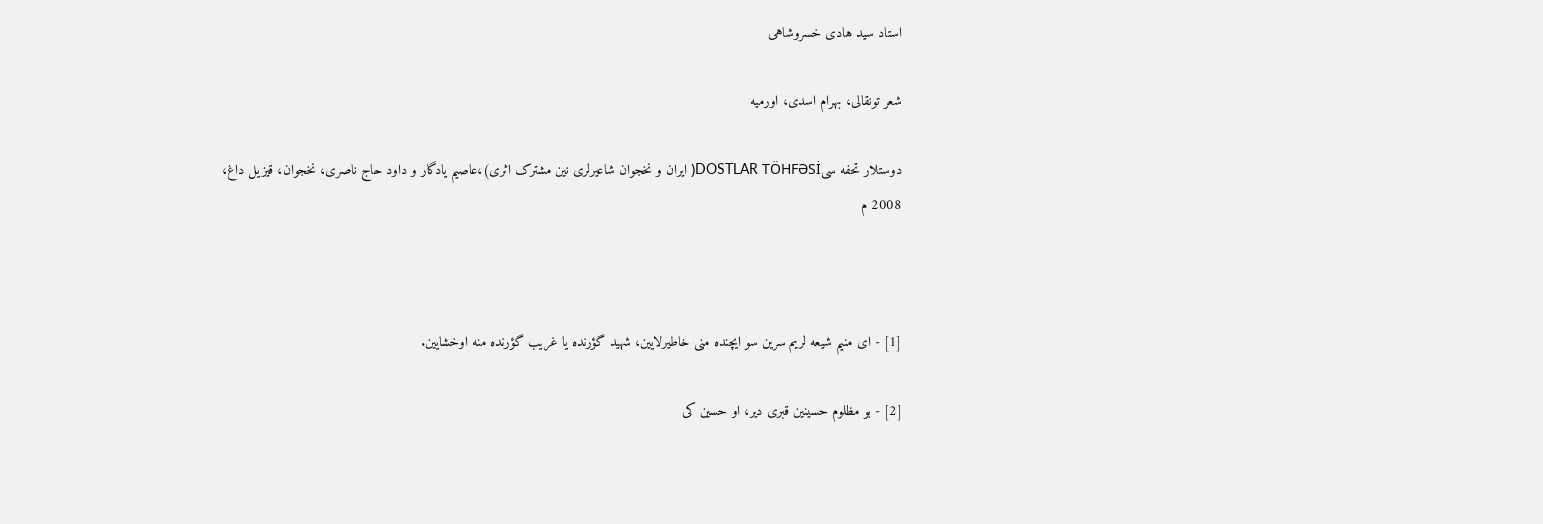استاد سيد هادی خسروشاهی

شعر تونقالی، بهرام اسدی، اورميه

دوستلار تحفه سیDOSTLAR TÖHFƏSİ( ايران و نخجوان شاعيرلری نين مشترک اثری)،عاصيم يادگار و داود حاج ناصری، نخجوان، قيزيل داغ، 2008 م



[1] - ای منیم شیعه لریم سرین سو ایچنده منی خاطیرلایین، شهید گؤرنده یا غریب گؤرنده منه اوخشایین.

[2] - بو مظلوم حسینین قبری دیر، او حسین کی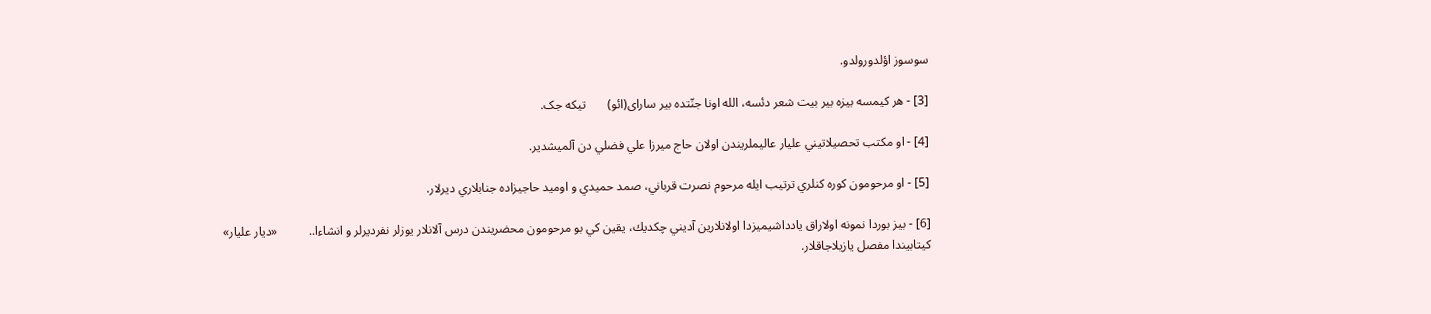سوسوز اؤلدورولدو.

[3] - هر کيمسه بيزه بير بيت شعر دئسه، الله اونا جنّتده بير سارای(ائو)       تيکه جک.

[4] - او مكتب تحصيلاتيني عليار عاليملريندن اولان حاج ميرزا علي فضلي دن آلميشدير.

[5] - او مرحومون كوره كنلري ترتيب ايله مرحوم نصرت قرباني، صمد حميدي و اوميد حاجيزاده جنابلاري ديرلار.

[6] - بيز بوردا نمونه اولاراق يادداشيميزدا اولانلارين آديني چكديك، يقين كي بو مرحومون محضريندن درس آلانلار يوزلر نفرديرلر و انشاءا..          «ديار عليار» كيتابيندا مفصل يازيلاجاقلار.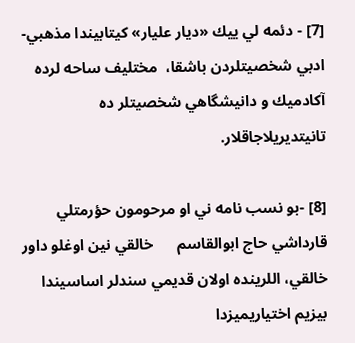[7] - دئمه لي ييك «ديار عليار» كيتابيندا مذهبي-ادبي شخصيتلردن باشقا،  مختليف ساحه لرده آكادميك و دانيشگاهي شخصيتلر ده تانيتديريلاجاقلار.

[8] -بو نسب نامه ني او مرحومون حؤرمتلي قارداشي حاج ابوالقاسم      خالقي نين اوغلو داور خالقي، اللرينده اولان قديمي سندلر اساسيندا بيزيم اختياريميزدا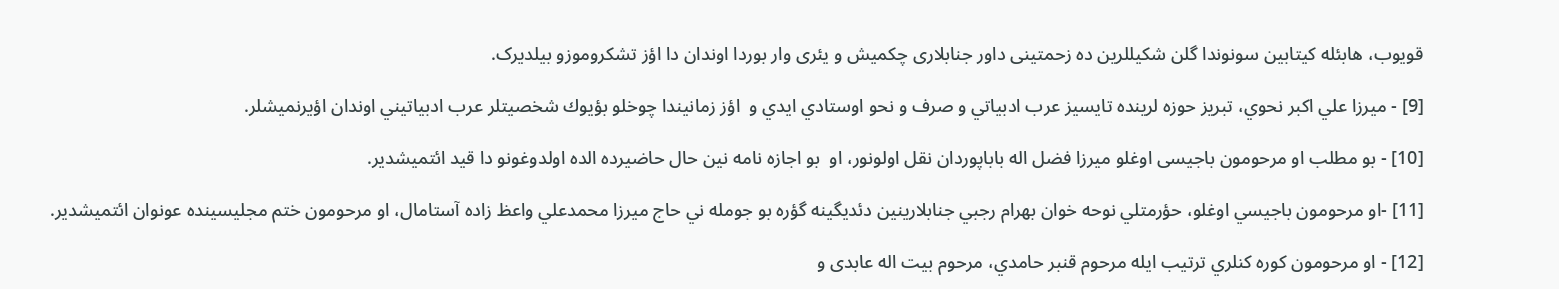قويوب، هابئله کیتابین سونوندا گلن شکیللرین ده زحمتینی داور جنابلاری چکمیش و یئری وار بوردا اوندان دا اؤز تشکروموزو بیلدیرک.

[9] - ميرزا علي اكبر نحوي، تبريز حوزه لرينده تايسيز عرب ادبياتي و صرف و نحو اوستادي ايدي و  اؤز زمانيندا چوخلو بؤيوك شخصيتلر عرب ادبياتيني اوندان اؤيرنميشلر.

[10] - بو مطلب او مرحومون باجیسی اوغلو ميرزا فضل اله باباپوردان نقل اولونور، او  بو اجازه نامه نین حال حاضیرده الده اولدوغونو دا قید ائتمیشدیر.

[11] -او مرحومون باجيسي اوغلو، حؤرمتلي نوحه خوان بهرام رجبي جنابلارينين دئديگينه گؤره بو جومله ني حاج ميرزا محمدعلي واعظ زاده آستامال، او مرحومون ختم مجليسينده عونوان ائتميشدير.

[12] - او مرحومون كوره كنلري ترتيب ايله مرحوم قنبر حامدي، مرحوم بیت اله عابدی و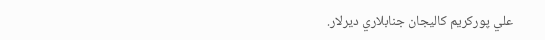علي پوركريم كاليجان جنابلاري ديرلار.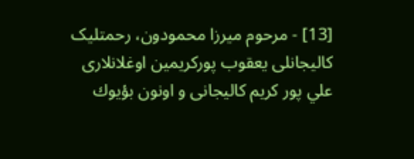[13] - مرحوم ميرزا محمودون، رحمتلیک کالیجانلی یعقوب پورکریمین اوغلانلاری علي پور كريم کالیجانی و اونون بؤيوك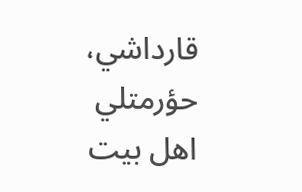قارداشي، حؤرمتلي اهل بیت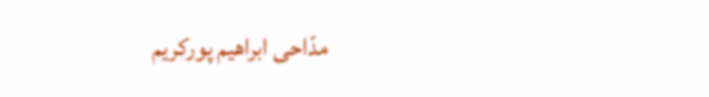مدّاحی ابراهيم پوركريم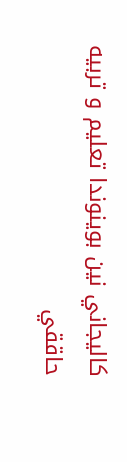كاليجاني نين بوينوندا تعلیم و تربیه حاققي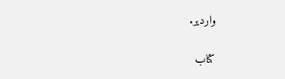واردير.

کتاب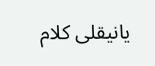یانیقلی کلام